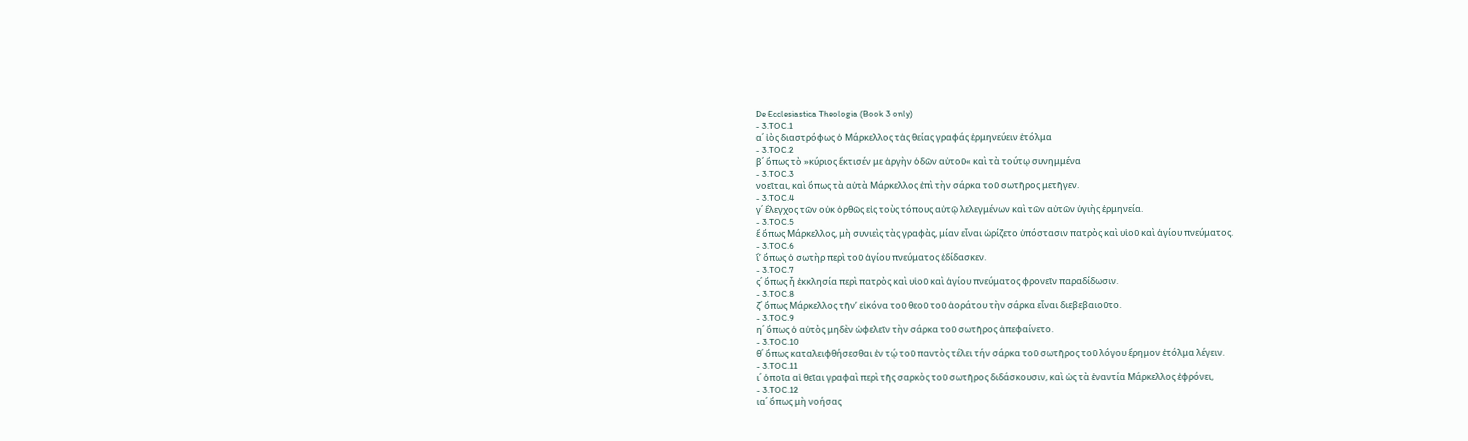De Ecclesiastica Theologia (Book 3 only)
- 3.TOC.1
α΄ ἰὸς διαστρόφως ὁ Μάρκελλος τἀς θείας γραφάς ἑρμηνεύειν ἐτόλμα
- 3.TOC.2
β΄ ὅπως τὸ »κύριος ἔκτισέν με ἀργὴν ὁδῶν αὐτοῦ« καὶ τὰ τούτῳ συνημμένα
- 3.TOC.3
νοεῖται, καὶ ὅπως τὰ αὐτὰ Μάρκελλος ἐπὶ τὴν σάρκα τοῦ σωτῆρος μετῆγεν.
- 3.TOC.4
γ΄ ἔλεγχος τῶν οὐκ ὀρθῶς εἰς τοὺς τόπους αὐτῷ λελεγμένων καὶ τῶν αὐτῶν ὑγιὴς ἑρμηνεία.
- 3.TOC.5
ἔ ὅπως Μάρκελλος, μὴ συνιεὶς τὰς γραφὰς, μίαν εἶναι ὡρίζετο ὑπόστασιν πατρὸς καὶ υἱοῦ καὶ ἁγίου πνεύματος.
- 3.TOC.6
ἴ’ ὅπως ὁ σωτὴρ περὶ τοῦ ἁγίου πνεύματος ἐδίδασκεν.
- 3.TOC.7
ς΄ ὅπως ἧ ἐκκλησία περὶ πατρὸς καὶ υἱοῦ καὶ ἁγίου πνεύματος φρονεῖν παραδίδωσιν.
- 3.TOC.8
ζ΄ ὅπως Μάρκελλος τῆν’ εἰκόνα τοῦ θεοῦ τοῦ ἀοράτου τὴν σάρκα εἶναι διεβεβαιοῦτο.
- 3.TOC.9
η΄ ὅπως ὁ αὐτὸς μηδὲν ὠφελεῖν τὴν σάρκα τοῦ σωτῆρος ἀπεφαίνετο.
- 3.TOC.10
θ΄ ὅπως καταλειφθήσεσθαι ἐν τῴ τοῦ παντὸς τέλει τήν σάρκα τοῦ σωτῆρος τοῦ λόγου ἔρημον ἐτόλμα λέγειν.
- 3.TOC.11
ι΄ ὁποῖα αἱ θεῖαι γραφαὶ περὶ τῆς σαρκὸς τοῦ σωτῆρος διδάσκουσιν, καὶ ὡς τὰ ἐναντία Μάρκελλος ἐφρόνει,
- 3.TOC.12
ια΄ ὅπως μὴ νοήσας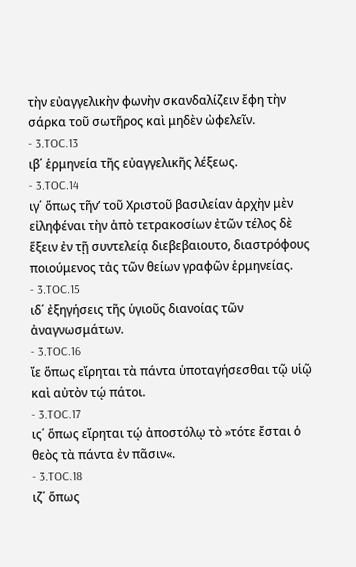τὴν εὐαγγελικὴν φωνὴν σκανδαλίζειν ἔφη τὴν σάρκα τοῦ σωτῆρος καὶ μηδὲν ὠφελεῖν.
- 3.TOC.13
ιβ΄ ἑρμηνεία τῆς εὐαγγελικῆς λέξεως.
- 3.TOC.14
ιγ΄ ὅπως τῆν’ τοῦ Χριστοῦ βασιλείαν ἀρχὴν μὲν εἰληφέναι τὴν ἀπὸ τετρακοσίων ἐτῶν τέλος δὲ ἕξειν ἐν τῇ συντελείᾳ διεβεβαιουτο, διαστρόφους ποιούμενος τἀς τῶν θείων γραφῶν ἑρμηνείας.
- 3.TOC.15
ιδ΄ ἐξηγήσεις τῆς ὑγιοῦς διανοίας τῶν ἀναγνωσμάτων.
- 3.TOC.16
ἴε ὅπως εἴρηται τὰ πάντα ὑποταγήσεσθαι τῷ υἱῷ καὶ αὐτὸν τῴ πάτοι.
- 3.TOC.17
ις΄ ὅπως εἴρηται τῴ ἀποστόλῳ τὸ »τότε ἔσται ὁ θεὸς τὰ πάντα ἐν πᾶσιν«.
- 3.TOC.18
ιζ΄ ὅπως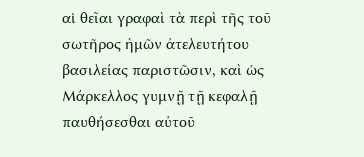αἱ θεῖαι γραφαὶ τὰ περὶ τῆς τοῦ σωτῆρος ἡμῶν ἀτελευτήτου βασιλείας παριστῶσιν, καὶ ὡς Μάρκελλος γυμνῇ τῇ κεφαλῇ παυθήσεσθαι αὐτοῦ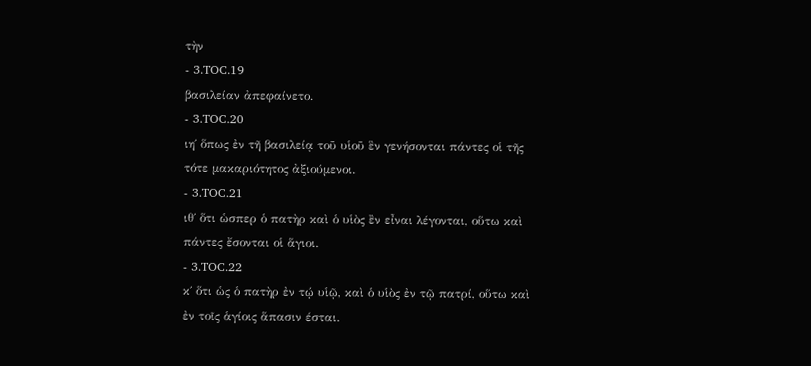τὴν
- 3.TOC.19
βασιλείαν ἀπεφαίνετο.
- 3.TOC.20
ιη΄ ὅπως ἐν τῆ βασιλείᾳ τοῦ υἱοῦ ἓν γενήσονται πάντες οἱ τῆς τότε μακαριότητος ἀξιούμενοι.
- 3.TOC.21
ιθ΄ ὅτι ὡσπερ ὁ πατὴρ καὶ ὁ υἱὸς ἒν εἶναι λέγονται, οὕτω καὶ πάντες ἔσονται οἱ ἅγιοι.
- 3.TOC.22
κ΄ ὅτι ὡς ὁ πατὴρ ἐν τῴ υἱῷ, καὶ ὁ υἱὸς ἐν τῷ πατρί, οὕτω καὶ ἐν τοῖς ἁγίοις ἅπασιν έσται.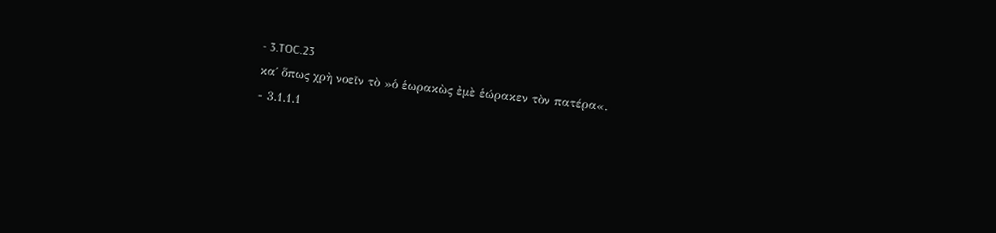- 3.TOC.23
κα΄ ὅπως χρὴ νοεῖν τὸ »ὁ ἑωρακὼς ἐμὲ ἑώρακεν τὸν πατέρα«.
- 3.1.1.1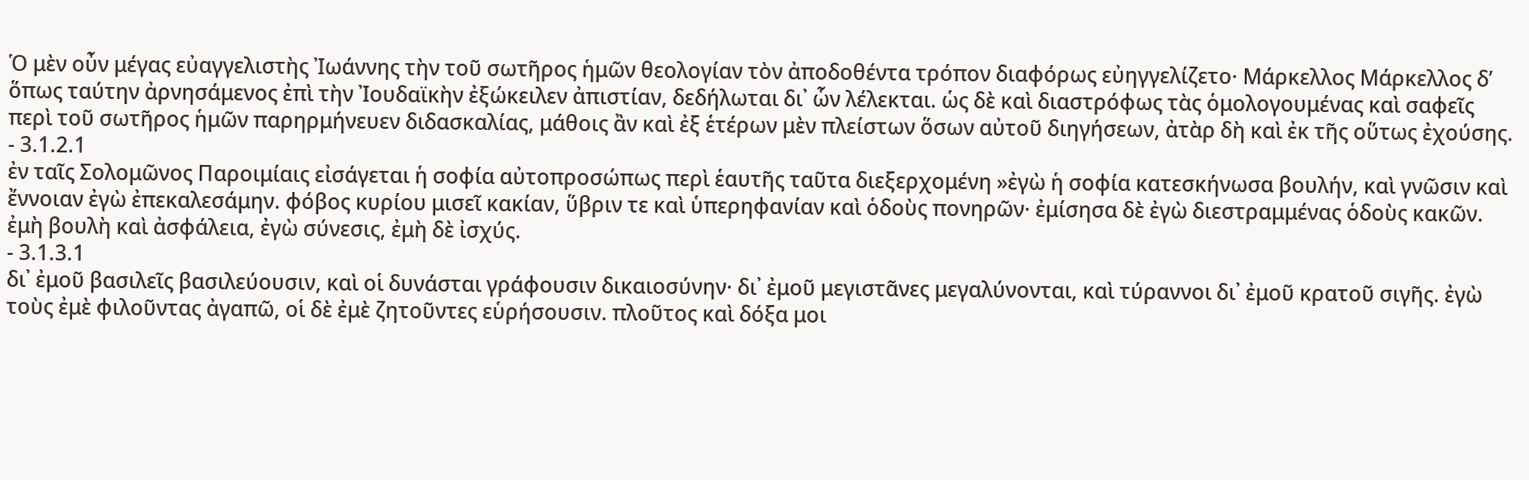Ὁ μὲν οὖν μέγας εὐαγγελιστὴς Ἰωάννης τὴν τοῦ σωτῆρος ἡμῶν θεολογίαν τὸν ἀποδοθέντα τρόπον διαφόρως εὐηγγελίζετο· Μάρκελλος Μάρκελλος δ’ ὅπως ταύτην ἀρνησάμενος ἐπὶ τὴν Ἰουδαϊκὴν ἐξώκειλεν ἀπιστίαν, δεδήλωται δι᾽ ὧν λέλεκται. ὡς δὲ καὶ διαστρόφως τὰς ὁμολογουμένας καὶ σαφεῖς περὶ τοῦ σωτῆρος ἡμῶν παρηρμήνευεν διδασκαλίας, μάθοις ἂν καὶ ἐξ ἑτέρων μὲν πλείστων ὅσων αὐτοῦ διηγήσεων, ἀτὰρ δὴ καὶ ἐκ τῆς οὕτως ἐχούσης.
- 3.1.2.1
ἐν ταῖς Σολομῶνος Παροιμίαις εἰσάγεται ἡ σοφία αὐτοπροσώπως περὶ ἑαυτῆς ταῦτα διεξερχομένη »ἐγὼ ἡ σοφία κατεσκήνωσα βουλήν, καὶ γνῶσιν καὶ ἔννοιαν ἐγὼ ἐπεκαλεσάμην. φόβος κυρίου μισεῖ κακίαν, ὕβριν τε καὶ ὑπερηφανίαν καὶ ὁδοὺς πονηρῶν· ἐμίσησα δὲ ἐγὼ διεστραμμένας ὁδοὺς κακῶν. ἐμὴ βουλὴ καὶ ἀσφάλεια, ἐγὼ σύνεσις, ἐμὴ δὲ ἰσχύς.
- 3.1.3.1
δι᾽ ἐμοῦ βασιλεῖς βασιλεύουσιν, καὶ οἱ δυνάσται γράφουσιν δικαιοσύνην· δι᾽ ἐμοῦ μεγιστᾶνες μεγαλύνονται, καὶ τύραννοι δι᾽ ἐμοῦ κρατοῦ σιγῆς. ἐγὼ τοὺς ἐμὲ φιλοῦντας ἀγαπῶ, οἱ δὲ ἐμὲ ζητοῦντες εὑρήσουσιν. πλοῦτος καὶ δόξα μοι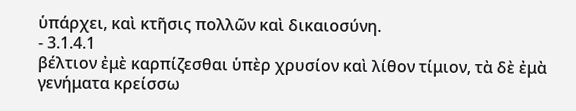ὑπάρχει, καὶ κτῆσις πολλῶν καὶ δικαιοσύνη.
- 3.1.4.1
βέλτιον ἐμὲ καρπίζεσθαι ὑπὲρ χρυσίον καὶ λίθον τίμιον, τὰ δὲ ἐμὰ γενήματα κρείσσω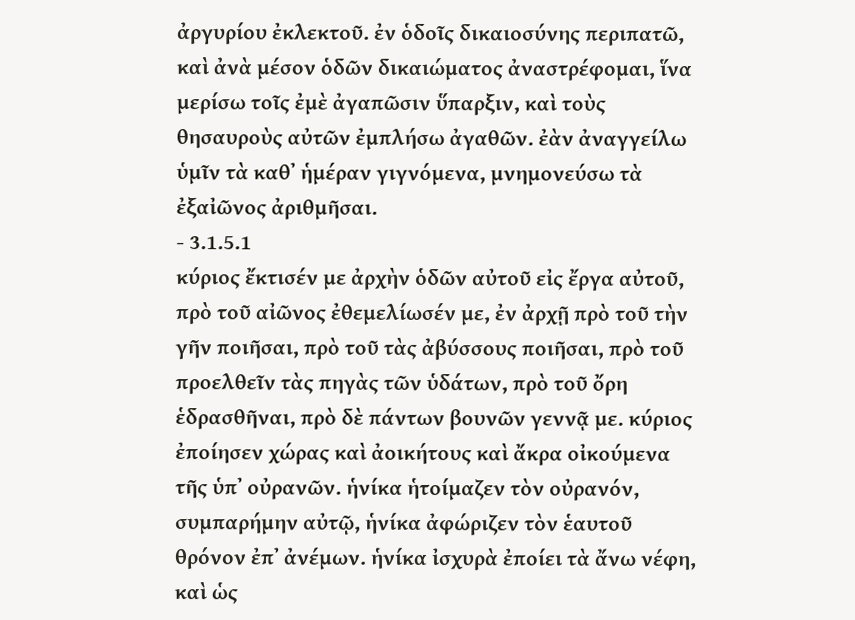ἀργυρίου ἐκλεκτοῦ. ἐν ὁδοῖς δικαιοσύνης περιπατῶ, καὶ ἀνὰ μέσον ὁδῶν δικαιώματος ἀναστρέφομαι, ἵνα μερίσω τοῖς ἐμὲ ἀγαπῶσιν ὕπαρξιν, καὶ τοὺς θησαυροὺς αὐτῶν ἐμπλήσω ἀγαθῶν. ἐὰν ἀναγγείλω ὑμῖν τὰ καθ᾽ ἡμέραν γιγνόμενα, μνημονεύσω τὰ ἐξαἰῶνος ἀριθμῆσαι.
- 3.1.5.1
κύριος ἔκτισέν με ἀρχὴν ὁδῶν αὐτοῦ εἰς ἔργα αὐτοῦ, πρὸ τοῦ αἰῶνος ἐθεμελίωσέν με, ἐν ἀρχῇ πρὸ τοῦ τὴν γῆν ποιῆσαι, πρὸ τοῦ τὰς ἀβύσσους ποιῆσαι, πρὸ τοῦ προελθεῖν τὰς πηγὰς τῶν ὑδάτων, πρὸ τοῦ ὄρη ἑδρασθῆναι, πρὸ δὲ πάντων βουνῶν γεννᾷ με. κύριος ἐποίησεν χώρας καὶ ἀοικήτους καὶ ἄκρα οἰκούμενα τῆς ὑπ᾽ οὐρανῶν. ἡνίκα ἡτοίμαζεν τὸν οὐρανόν, συμπαρήμην αὐτῷ, ἡνίκα ἀφώριζεν τὸν ἑαυτοῦ θρόνον ἐπ᾽ ἀνέμων. ἡνίκα ἰσχυρὰ ἐποίει τὰ ἄνω νέφη, καὶ ὡς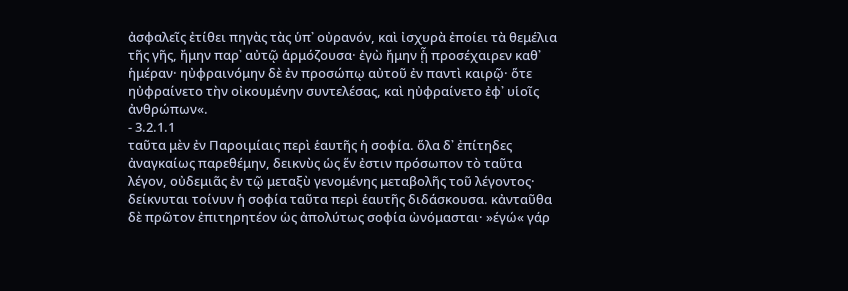ἀσφαλεῖς ἐτίθει πηγὰς τὰς ὑπ᾽ οὐρανόν, καὶ ἰσχυρὰ ἐποίει τὰ θεμέλια τῆς γῆς, ἤμην παρ᾽ αὐτῷ ἁρμόζουσα· ἐγὼ ἤμην ᾗ προσέχαιρεν καθ᾽ ἡμέραν· ηὐφραινόμην δὲ ἐν προσώπῳ αὐτοῦ ἐν παντὶ καιρῷ· ὅτε ηὐφραίνετο τὴν οἰκουμένην συντελέσας, καὶ ηὐφραίνετο ἐφ᾽ υἱοῖς ἀνθρώπων«.
- 3.2.1.1
ταῦτα μὲν ἐν Παροιμίαις περὶ ἑαυτῆς ἡ σοφία. ὅλα δ᾽ ἐπίτηδες ἀναγκαίως παρεθέμην, δεικνὺς ὡς ἕν ἐστιν πρόσωπον τὸ ταῦτα λέγον, οὐδεμιᾶς ἐν τῷ μεταξὺ γενομένης μεταβολῆς τοῦ λέγοντος· δείκνυται τοίνυν ἡ σοφία ταῦτα περὶ ἑαυτῆς διδάσκουσα. κἀνταῦθα δὲ πρῶτον ἐπιτηρητέον ὡς ἀπολύτως σοφία ὠνόμασται· »έγώ« γάρ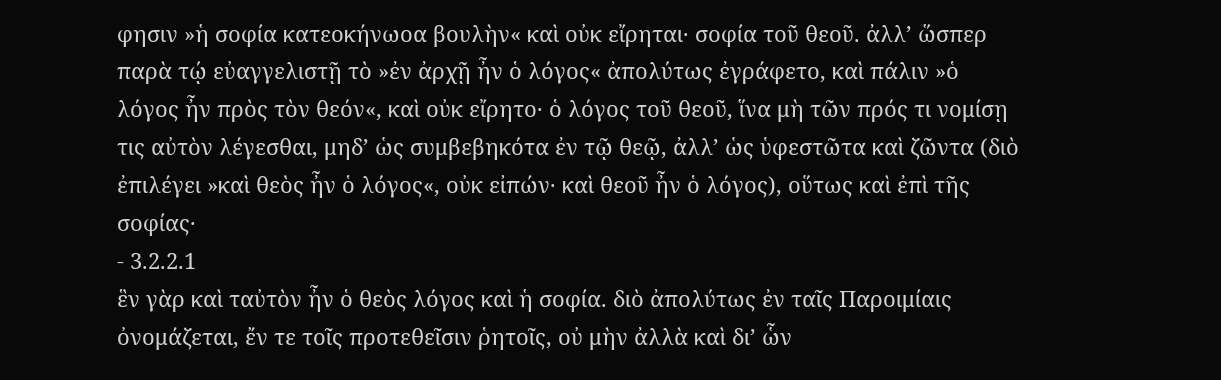φησιν »ἡ σοφία κατεοκήνωοα βουλὴν« καὶ οὐκ εἴρηται· σοφία τοῦ θεοῦ. ἀλλ’ ὥσπερ παρὰ τῴ εὐαγγελιστῇ τὸ »ἐν ἀρχῇ ἦν ὁ λόγος« ἀπολύτως ἐγράφετο, καὶ πάλιν »ὁ λόγος ἦν πρὸς τὸν θεόν«, καὶ οὐκ εἴρητο· ὁ λόγος τοῦ θεοῦ, ἵνα μὴ τῶν πρός τι νομίσῃ τις αὐτὸν λέγεσθαι, μηδ’ ὡς συμβεβηκότα ἐν τῷ θεῷ, ἀλλ’ ὡς ὑφεστῶτα καὶ ζῶντα (διὸ ἐπιλέγει »καὶ θεὸς ἦν ὁ λόγος«, οὐκ εἰπών· καὶ θεοῦ ἦν ὁ λόγος), οὕτως καὶ ἐπὶ τῆς σοφίας·
- 3.2.2.1
ἓν γὰρ καὶ ταὐτὸν ἦν ὁ θεὸς λόγος καὶ ἡ σοφία. διὸ ἀπολύτως ἐν ταῖς Παροιμίαις ὀνομάζεται, ἔν τε τοῖς προτεθεῖσιν ῥητοῖς, οὐ μὴν ἀλλὰ καὶ δι’ ὧν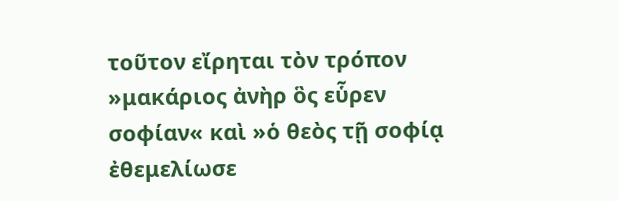τοῦτον εἴρηται τὸν τρόπον »μακάριος ἀνὴρ ὃς εὗρεν σοφίαν« καὶ »ὁ θεὸς τῇ σοφίᾳ ἐθεμελίωσε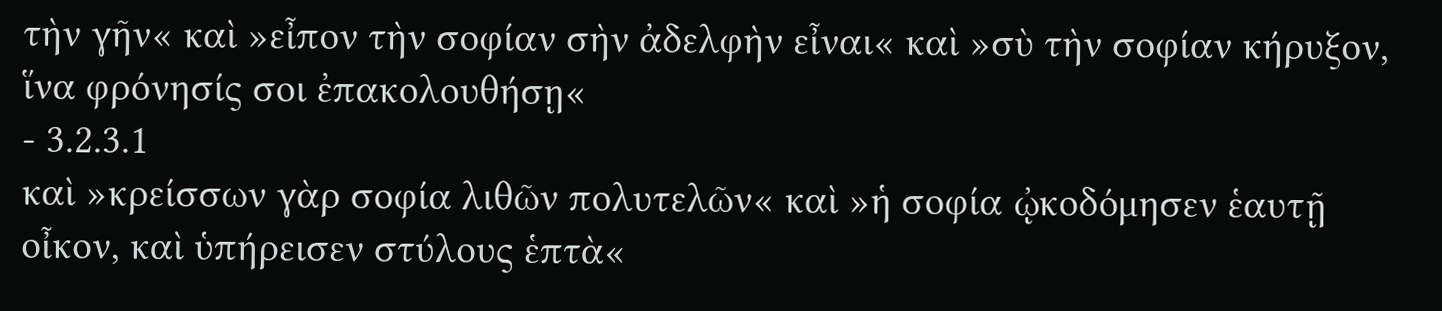τὴν γῆν« καὶ »εἶπον τὴν σοφίαν σὴν ἀδελφὴν εἶναι« καὶ »σὺ τὴν σοφίαν κήρυξον, ἵνα φρόνησίς σοι ἐπακολουθήσῃ«
- 3.2.3.1
καὶ »κρείσσων γὰρ σοφία λιθῶν πολυτελῶν« καὶ »ἡ σοφία ᾠκοδόμησεν ἑαυτῇ οἶκον, καὶ ὑπήρεισεν στύλους ἑπτὰ«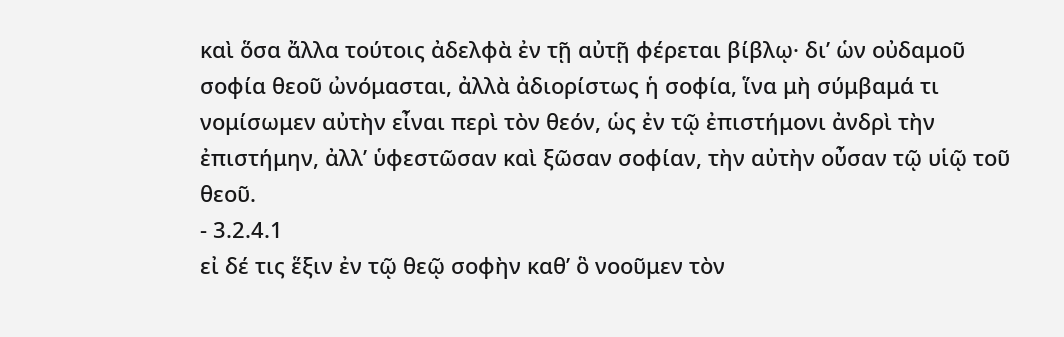καὶ ὅσα ἄλλα τούτοις ἀδελφὰ ἐν τῇ αὐτῇ φέρεται βίβλῳ· δι’ ὡν οὐδαμοῦ σοφία θεοῦ ὠνόμασται, ἀλλὰ ἀδιορίστως ἡ σοφία, ἵνα μὴ σύμβαμά τι νομίσωμεν αὐτὴν εἶναι περὶ τὸν θεόν, ὡς ἐν τῷ ἐπιστήμονι ἀνδρὶ τὴν ἐπιστήμην, ἀλλ’ ὑφεστῶσαν καὶ ξῶσαν σοφίαν, τὴν αὐτὴν οὖσαν τῷ υἱῷ τοῦ θεοῦ.
- 3.2.4.1
εἰ δέ τις ἕξιν ἐν τῷ θεῷ σοφὴν καθ’ ὃ νοοῦμεν τὸν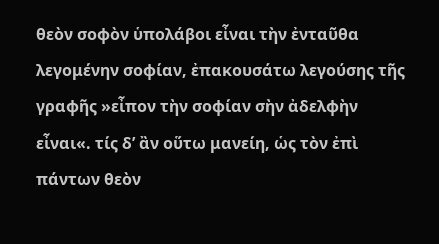θεὸν σοφὸν ὑπολάβοι εἶναι τὴν ἐνταῦθα λεγομένην σοφίαν, ἐπακουσάτω λεγούσης τῆς γραφῆς »εἶπον τὴν σοφίαν σὴν ἀδελφὴν εἶναι«. τίς δ’ ἂν οὕτω μανείη, ὡς τὸν ἐπὶ πάντων θεὸν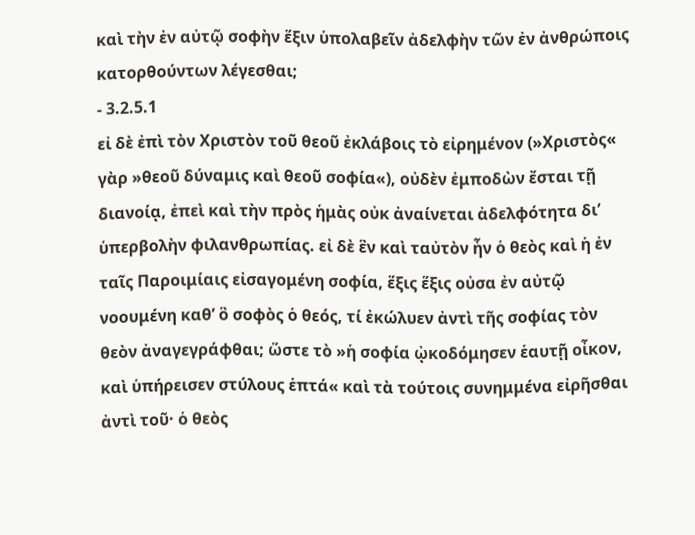καὶ τὴν ἐν αὐτῷ σοφὴν ἕξιν ὑπολαβεῖν ἀδελφὴν τῶν ἐν ἀνθρώποις κατορθούντων λέγεσθαι;
- 3.2.5.1
εἰ δὲ ἐπὶ τὸν Χριστὸν τοῦ θεοῦ ἐκλάβοις τὸ εἰρημένον (»Χριστὸς« γὰρ »θεοῦ δύναμις καὶ θεοῦ σοφία«), οὐδὲν ἐμποδὼν ἔσται τῇ διανοίᾳ, ἐπεὶ καὶ τὴν πρὸς ἡμὰς οὐκ ἀναίνεται ἀδελφότητα δι’ ὑπερβολὴν φιλανθρωπίας. εἰ δὲ ἓν καὶ ταὐτὸν ἦν ὁ θεὸς καὶ ἡ ἐν ταῖς Παροιμίαις εἰσαγομένη σοφία, ἕξις ἕξις οὐσα ἐν αὐτῷ νοουμένη καθ’ ὃ σοφὸς ὁ θεός, τί ἐκώλυεν ἀντὶ τῆς σοφίας τὸν θεὸν ἀναγεγράφθαι; ὥστε τὸ »ἡ σοφία ᾠκοδόμησεν ἑαυτῇ οἶκον, καὶ ὑπήρεισεν στύλους ἑπτά« καὶ τὰ τούτοις συνημμένα εἰρῆσθαι ἀντὶ τοῦ· ὁ θεὸς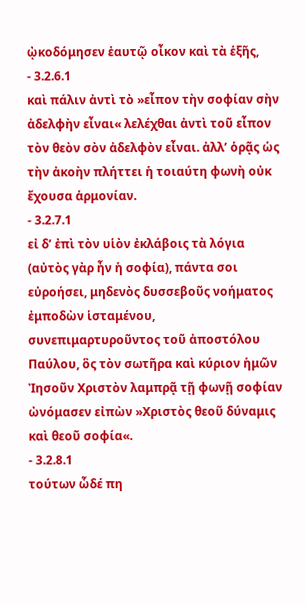ᾠκοδόμησεν ἑαυτῷ οἶκον καὶ τὰ ἑξῆς,
- 3.2.6.1
καὶ πάλιν ἀντὶ τὸ »εἶπον τὴν σοφίαν σὴν ἀδελφὴν εἶναι« λελέχθαι ἀντὶ τοῦ εἶπον τὸν θεὸν σὸν ἀδελφὸν εἶναι. ἀλλ’ ὁρᾷς ὡς τὴν ἀκοὴν πλήττει ἡ τοιαύτη φωνὴ οὐκ ἔχουσα ἁρμονίαν.
- 3.2.7.1
εἰ δ’ ἐπὶ τὸν υἱὸν ἐκλάβοις τὰ λόγια (αὐτὸς γὰρ ἦν ἡ σοφία), πάντα σοι εὐροήσει, μηδενὸς δυσσεβοῦς νοήματος ἐμποδὼν ἱσταμένου, συνεπιμαρτυροῦντος τοῦ ἀποστόλου Παύλου, ὃς τὸν σωτῆρα καὶ κύριον ἡμῶν Ἰησοῦν Χριστὸν λαμπρᾷ τῇ φωνῇ σοφίαν ὠνόμασεν εἰπὼν »Χριστὸς θεοῦ δύναμις καὶ θεοῦ σοφία«.
- 3.2.8.1
τούτων ὧδέ πη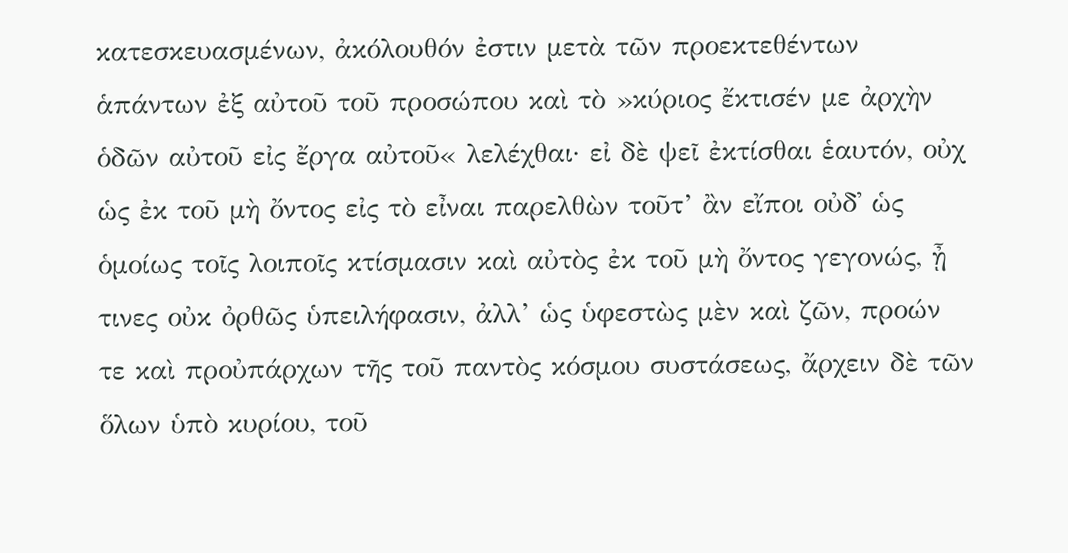κατεσκευασμένων, ἀκόλουθόν ἐστιν μετὰ τῶν προεκτεθέντων ἁπάντων ἐξ αὐτοῦ τοῦ προσώπου καὶ τὸ »κύριος ἔκτισέν με ἀρχὴν ὁδῶν αὐτοῦ εἰς ἔργα αὐτοῦ« λελέχθαι· εἰ δὲ ψεῖ ἐκτίσθαι ἑαυτόν, οὐχ ὡς ἐκ τοῦ μὴ ὄντος εἰς τὸ εἶναι παρελθὼν τοῦτ’ ἂν εἴποι οὐδ᾿ ὡς ὁμοίως τοῖς λοιποῖς κτίσμασιν καὶ αὐτὸς ἐκ τοῦ μὴ ὄντος γεγονώς, ᾖ τινες οὐκ ὀρθῶς ὑπειλήφασιν, ἀλλ’ ὡς ὑφεστὼς μὲν καὶ ζῶν, προών τε καὶ προὐπάρχων τῆς τοῦ παντὸς κόσμου συστάσεως, ἄρχειν δὲ τῶν ὅλων ὑπὸ κυρίου, τοῦ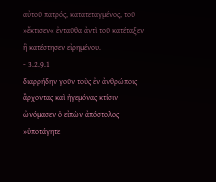αὐτοῦ πατρός, κατατεταγμένος, τοῦ »ἔκτισεν« ἐνταῦθα ἀντὶ τοῦ κατέταξεν ἢ κατέστησεν εἰρημένου.
- 3.2.9.1
διαρρήδην γοῦν τοὺς ἐν ἀνθρώποις ἂρχοντας καὶ ἡγεμόνας κτίσιν ὠνόμασεν ὁ εἰπὼν ἀπόστολος »ὑποτάγητε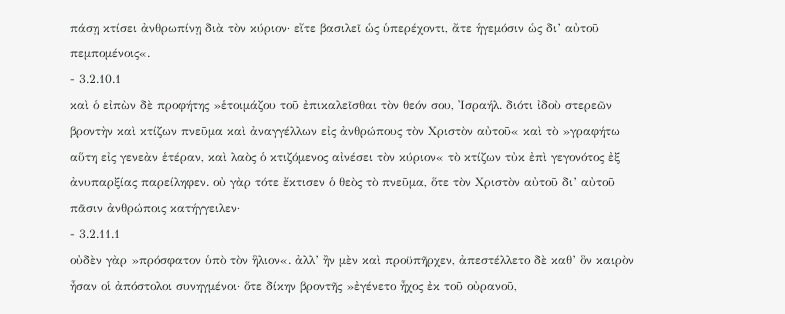πάσῃ κτίσει ἀνθρωπίνῃ διὰ τὸν κύριον· εἴτε βασιλεῖ ὡς ὑπερέχοντι, ἄτε ἡγεμόσιν ὡς δι’ αὐτοῦ πεμπομένοις«.
- 3.2.10.1
καὶ ὁ εἰπὼν δὲ προφήτης »ἑτοιμάζου τοῦ ἐπικαλεῖσθαι τὸν θεόν σου, Ἰσραήλ. διότι ἰδοὺ στερεῶν βροντὴν καὶ κτίζων πνεῦμα καὶ ἀναγγέλλων εἰς ἀνθρώπους τὸν Χριστὸν αὐτοῦ« καὶ τὸ »γραφήτω αὕτη εἰς γενεὰν ἑτέραν, καὶ λαὸς ὁ κτιζόμενος αἰνέσει τὸν κύριον« τὸ κτίζων τὐκ ἐπὶ γεγονότος ἐξ ἀνυπαρξίας παρείληφεν. οὐ γὰρ τότε ἔκτισεν ὁ θεὸς τὸ πνεῦμα, ὅτε τὸν Χριστὸν αὐτοῦ δι’ αὐτοῦ πᾶσιν ἀνθρώποις κατήγγειλεν·
- 3.2.11.1
οὐδὲν γὰρ »πρόσφατον ὑπὸ τὸν ἣλιον«. ἀλλ’ ἢν μὲν καὶ προϋπῆρχεν, ἀπεστέλλετο δὲ καθ’ ὃν καιρὸν ἦσαν οἱ ἀπόστολοι συνηγμένοι· ὅτε δίκην βροντῆς »ἐγένετο ἦχος ἐκ τοῦ οὐρανοῦ,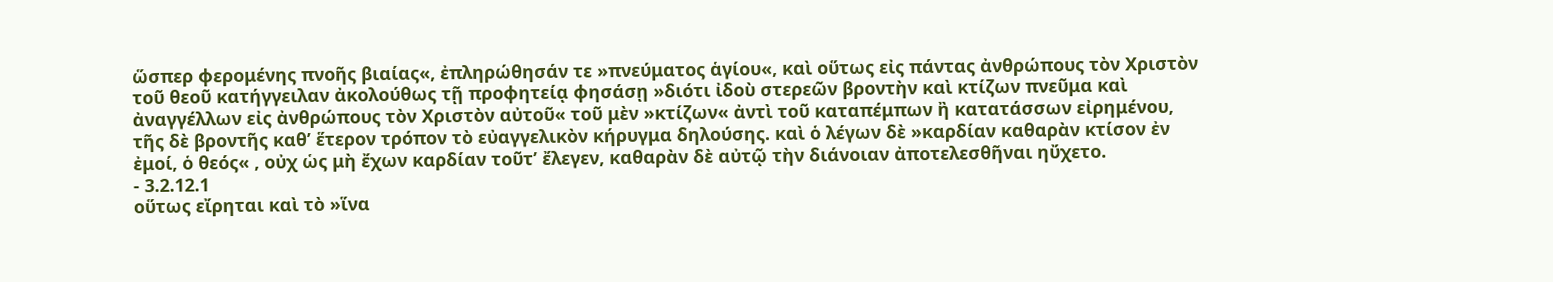ὥσπερ φερομένης πνοῆς βιαίας«, ἐπληρώθησάν τε »πνεύματος ἁγίου«, καὶ οὕτως εἰς πάντας ἀνθρώπους τὸν Χριστὸν τοῦ θεοῦ κατήγγειλαν ἀκολούθως τῇ προφητείᾳ φησάσῃ »διότι ἰδοὺ στερεῶν βροντὴν καὶ κτίζων πνεῦμα καὶ ἀναγγέλλων εἰς ἀνθρώπους τὸν Χριστὸν αὐτοῦ« τοῦ μὲν »κτίζων« ἀντὶ τοῦ καταπέμπων ἢ κατατάσσων εἰρημένου, τῆς δὲ βροντῆς καθ’ ἕτερον τρόπον τὸ εὐαγγελικὸν κήρυγμα δηλούσης. καὶ ὁ λέγων δὲ »καρδίαν καθαρὰν κτίσον ἐν ἐμοί, ὁ θεός« , οὐχ ὡς μὴ ἔχων καρδίαν τοῦτ’ ἔλεγεν, καθαρὰν δὲ αὐτῷ τὴν διάνοιαν ἀποτελεσθῆναι ηὔχετο.
- 3.2.12.1
οὕτως εἴρηται καὶ τὸ »ἵνα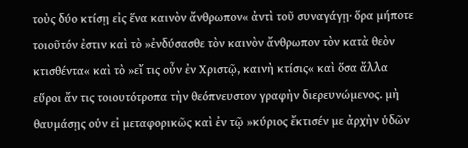τοὺς δύο κτίσῃ εἰς ἕνα καινὸν ἄνθρωπον« ἀντὶ τοῦ συναγάγῃ· ὅρα μήποτε τοιοῦτόν ἐστιν καὶ τὸ »ἐνδύσασθε τὸν καινὸν ἄνθρωπον τὸν κατὰ θεὸν κτισθέντα« καὶ τὸ »εἴ τις οὖν ἐν Χριστῷ, καινὴ κτίσις« καὶ ὅσα ἄλλα εὕροι ἄν τις τοιουτότροπα τὴν θεόπνευστον γραφὴν διερευνώμενος. μὴ θαυμάσῃς οὑν εἰ μεταφορικῶς καὶ ἐν τῷ »κύριος ἔκτισέν με ἀρχὴν ὑδῶν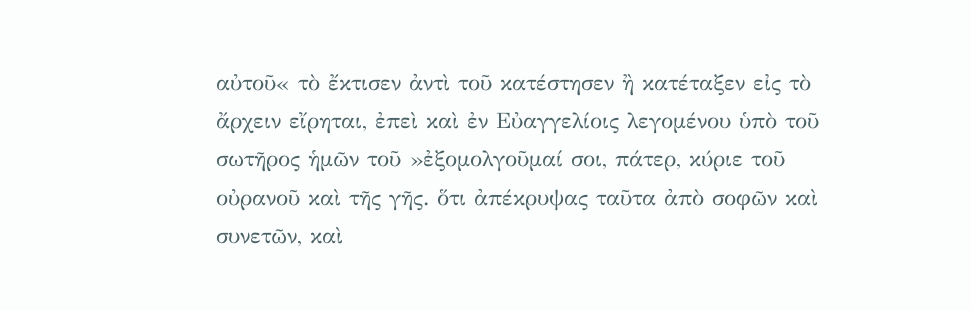αὐτοῦ« τὸ ἔκτισεν ἀντὶ τοῦ κατέστησεν ἢ κατέταξεν εἰς τὸ ἄρχειν εἴρηται, ἐπεὶ καὶ ἐν Εὐαγγελίοις λεγομένου ὑπὸ τοῦ σωτῆρος ἡμῶν τοῦ »ἐξομολγοῦμαί σοι, πάτερ, κύριε τοῦ οὐρανοῦ καὶ τῆς γῆς. ὅτι ἀπέκρυψας ταῦτα ἀπὸ σοφῶν καὶ συνετῶν, καὶ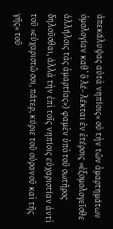ἀπεκάλυψας αὐτὰ νηπίοις« οὐ τὴν τῶν ἁμαρτημάτων ὁμολογίαν καθ’ ὃ λέ- λέκται ἐν ἑτέροις »ἐξομολογεῖσθε ἀλλήλοις τὰς ἁμαρτίας«) φαμὲν ὑπὸ τοῦ σωτῆρος δηλοῦσθαι, ἀλλὰ τὴν ἐπὶ τοῖς νηπίοις εὐχαριστίαν ἀντὶ τοῦ »εὐχαριστῶ σοι, πάτερ, κύριε τοῦ οὐρανοῦ καὶ τῆς γῆς« τοῦ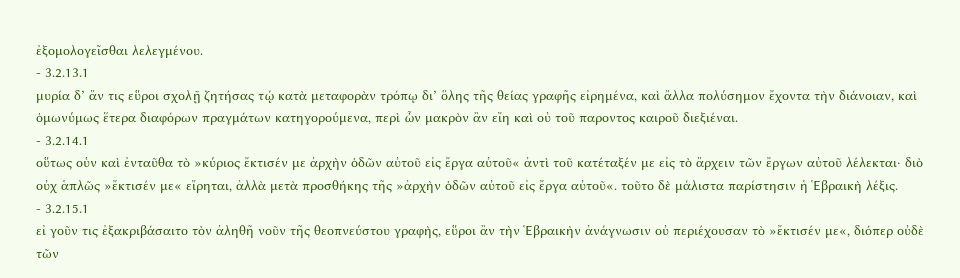ἐξομολογεῖσθαι λελεγμένου.
- 3.2.13.1
μυρία δ’ ἄν τις εὕροι σχολῇ ζητήσας τῴ κατὰ μεταφορὰν τρόπῳ δι’ ὅλης τῆς θείας γραφῆς εἰρημένα, καὶ ἄλλα πολύσημον ἔχοντα τὴν διάνοιαν, καὶ ὁμωνύμως ἕτερα διαφόρων πραγμάτων κατηγορούμενα, περὶ ὦν μακρὸν ἂν εἴη καὶ οὐ τοῦ παροντος καιροῦ διεξιέναι.
- 3.2.14.1
οὕτως οὑν καὶ ἐνταῦθα τὸ »κύριος ἔκτισέν με ἀρχὴν ὁδῶν αὐτοῦ εἰς ἔργα αὐτοῦ« ἀντὶ τοῦ κατέταξέν με εἰς τὸ ἄρχειν τῶν ἔργων αὐτοῦ λέλεκται· διὸ οὐχ ἁπλῶς »ἔκτισέν με« εἴρηται, ἀλλὰ μετὰ προσθήκης τῆς »ἀρχὴν ὁδῶν αὐτοῦ εἰς ἔργα αὐτοῦ«. τοῦτο δὲ μάλιστα παρίστησιν ἡ Ἑβραικὴ λέξις.
- 3.2.15.1
εἰ γοῦν τις ἐξακριβάσαιτο τὸν ἀληθῆ νοῦν τῆς θεοπνεύστου γραφὴς, εὕροι ἂν τὴν Ἑβραικὴν ἀνάγνωσιν οὐ περιέχουσαν τὸ »ἔκτισέν με«, διόπερ οὐδὲ τῶν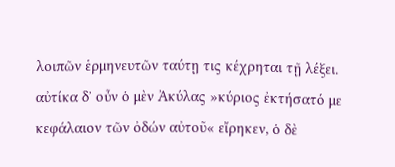λοιπῶν ἑρμηνευτῶν ταύτῃ τις κέχρηται τῇ λέξει. αὐτίκα δ᾿ οὖν ὁ μὲν Ἀκύλας »κύριος ἐκτήσατό με κεφάλαιον τῶν ὀδών αὐτοῦ« εἴρηκεν, ὁ δὲ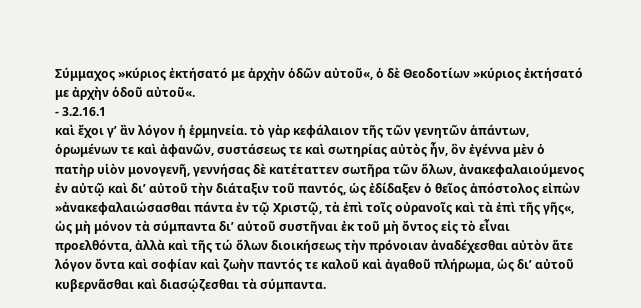Σύμμαχος »κύριος ἐκτήσατό με ἀρχὴν ὁδῶν αὐτοῦ«, ὁ δὲ Θεοδοτίων »κύριος ἐκτήσατό με ἀρχὴν ὁδοῦ αὐτοῦ«.
- 3.2.16.1
καὶ ἔχοι γ’ ἂν λόγον ἡ ἑρμηνεία. τὸ γὰρ κεφάλαιον τῆς τῶν γενητῶν ἁπάντων, ὁρωμένων τε καὶ ἀφανῶν, συστάσεως τε καὶ σωτηρίας αὐτὸς ἦν, ὃν ἐγέννα μὲν ὁ πατὴρ υἱὸν μονογενῆ, γεννήσας δὲ κατέταττεν σωτῆρα τῶν ὅλων, ἀνακεφαλαιούμενος ἐν αὐτῷ καὶ δι’ αὐτοῦ τὴν διάταξιν τοῦ παντός, ὡς ἐδίδαξεν ὁ θεῖος ἀπόστολος εἰπὼν »ἀνακεφαλαιώσασθαι πάντα ἐν τῷ Χριστῷ, τὰ ἐπὶ τοῖς οὐρανοῖς καὶ τὰ ἐπὶ τῆς γῆς«, ὡς μὴ μόνον τὰ σύμπαντα δι’ αὐτοῦ συστῆναι ἐκ τοῦ μὴ ὄντος εἰς τὸ εἶναι προελθόντα, ἀλλὰ καὶ τῆς τώ ὅλων διοικήσεως τὴν πρόνοιαν ἀναδέχεσθαι αὐτὸν ἅτε λόγον ὄντα καὶ σοφίαν καὶ ζωὴν παντός τε καλοῦ καὶ ἀγαθοῦ πλήρωμα, ὡς δι’ αὐτοῦ κυβερνᾶσθαι καὶ διασῴζεσθαι τὰ σύμπαντα.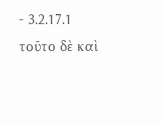- 3.2.17.1
τοῦτο δὲ καὶ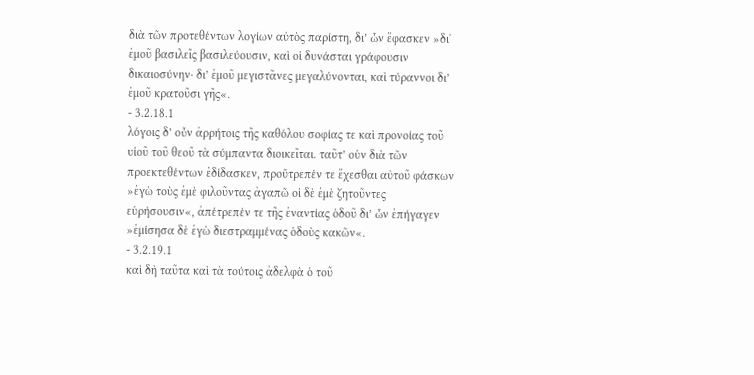διὰ τῶν προτεθέντων λογίων αὐτὸς παρίστη, δι’ ὧν ἔφασκεν »δι᾿ ἐμοῦ βασιλεῖς βασιλεύουσιν, καὶ οἱ δυνάσται γράφουσιν δικαιοσύνην· δι’ ἐμοῦ μεγιστᾶνες μεγαλύνονται, καὶ τύραννοι δι’ ἐμοῦ κρατοῦσι γῆς«.
- 3.2.18.1
λόγοις δ’ οὖν ἀρρήτοις τῆς καθόλου σοφίας τε καὶ προνοίας τοῦ υἱοῦ τοῦ θεοῦ τὰ σύμπαντα διοικεῖται. ταῦτ’ οὑν διὰ τῶν προεκτεθέντων ἐδίδασκεν, προὔτρεπέν τε ἔχεσθαι αὐτοῦ φάσκων »ἐγὼ τοὺς ἐμὲ φιλοῦντας ἀγαπῶ οἱ δὲ ἐμὲ ζητοῦντες εὑρήσουσιν«, ἀπέτρεπέν τε τῆς ἐναντίας ὁδοῦ δι’ ὧν ἐπήγαγεν »ἐμίσησα δὲ ἐγὼ διεστραμμένας ὁδοὺς κακῶν«.
- 3.2.19.1
καὶ δὴ ταῦτα καὶ τὰ τούτοις ἀδελφὰ ὁ τοῦ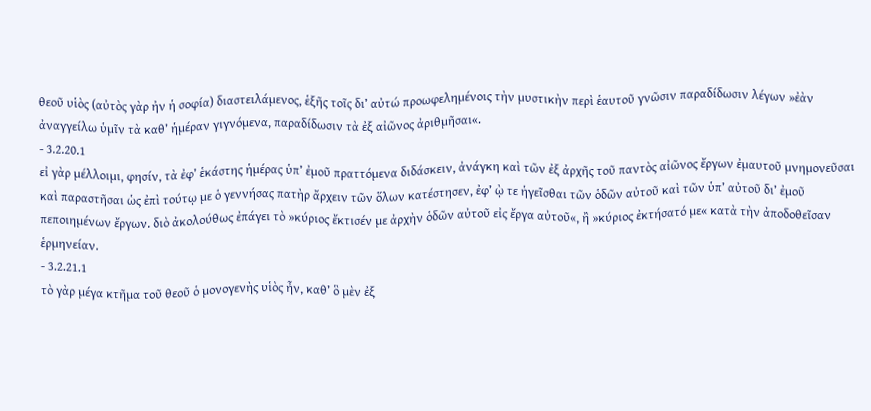θεοῦ υἱὸς (αὐτὸς γὰρ ἠν ἡ σοφία) διαστειλάμενος, ἑξῆς τοῖς δι’ αὐτώ προωφελημένοις τὴν μυστικὴν περὶ ἑαυτοῦ γνῶσιν παραδίδωσιν λέγων »ἐὰν ἀναγγείλω ὑμῖν τὰ καθ’ ἡμέραν γιγνόμενα, παραδίδωσιν τὰ ἐξ αἰῶνος ἀριθμῆσαι«.
- 3.2.20.1
εἰ γὰρ μέλλοιμι, φησίν, τὰ ἐφ’ ἑκάστης ἡμέρας ὑπ’ ἐμοῦ πραττόμενα διδάσκειν, ἀνάγκη καὶ τῶν ἐξ ἀρχῆς τοῦ παντὸς αἰῶνος ἔργων ἐμαυτοῦ μνημονεῦσαι καὶ παραστῆσαι ὡς ἐπὶ τούτῳ με ὁ γεννήσας πατὴρ ἄρχειν τῶν ὅλων κατέστησεν, ἐφ’ ῲ τε ἡγεῖσθαι τῶν ὁδῶν αὐτοῦ καὶ τῶν ὑπ’ αὐτοῦ δι’ ἐμοῦ πεποιημένων ἔργων. διὸ ἀκολούθως ἐπάγει τὸ »κύριος ἔκτισέν με ἀρχὴν ὁδῶν αὐτοῦ εἰς ἔργα αὐτοῦ«, ἢ »κύριος ἐκτήσατό με« κατὰ τὴν ἀποδοθεῖσαν ἑρμηνείαν.
- 3.2.21.1
τὸ γὰρ μέγα κτῆμα τοῦ θεοῦ ὁ μονογενὴς υἱὸς ἦν, καθ’ ὃ μὲν ἐξ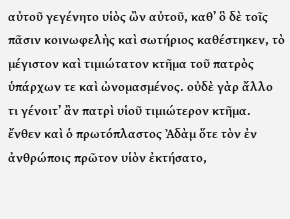αὐτοῦ γεγένητο υἱὸς ὢν αὐτοῦ, καθ’ ὃ δὲ τοῖς πᾶσιν κοινωφελὴς καὶ σωτήριος καθέστηκεν, τὸ μέγιστον καὶ τιμιώτατον κτῆμα τοῦ πατρὸς ὑπάρχων τε καὶ ὠνομασμένος. οὐδὲ γὰρ ἄλλο τι γένοιτ’ ἂν πατρὶ υἱοῦ τιμιώτερον κτῆμα. ἔνθεν καὶ ὁ πρωτόπλαστος Ἀδὰμ ὅτε τὸν ἐν ἀνθρώποις πρῶτον υἱὸν ἐκτήσατο,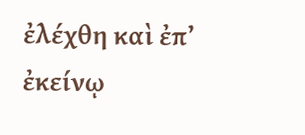ἐλέχθη καὶ ἐπ’ ἐκείνῳ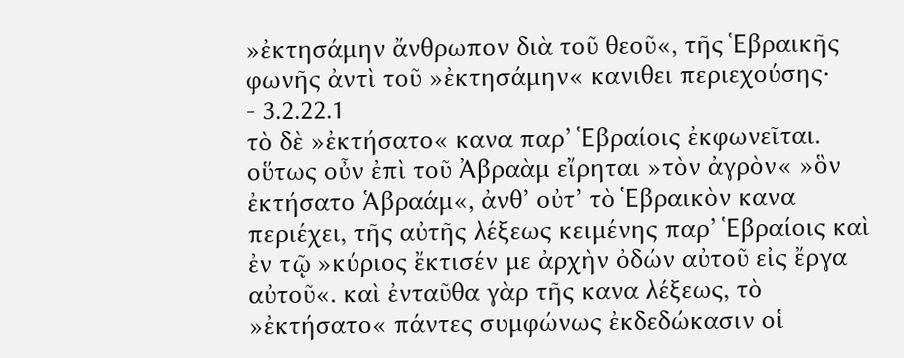»ἐκτησάμην ἄνθρωπον διὰ τοῦ θεοῦ«, τῆς Ἑβραικῆς φωνῆς ἀντὶ τοῦ »ἐκτησάμην« κανιθει περιεχούσης·
- 3.2.22.1
τὸ δὲ »ἐκτήσατο« κανα παρ’ Ἑβραίοις ἐκφωνεῖται. οὕτως οὖν ἐπὶ τοῦ Ἀβραὰμ εἴρηται »τὸν ἀγρὸν« »ὃν ἐκτήσατο Ἁβραάμ«, ἀνθ’ οὐτ’ τὸ Ἑβραικὸν κανα περιέχει, τῆς αὐτῆς λέξεως κειμένης παρ’ Ἑβραίοις καὶ ἐν τῷ »κύριος ἔκτισέν με ἀρχὴν ὀδών αὐτοῦ εἰς ἔργα αὐτοῦ«. καὶ ἐνταῦθα γὰρ τῆς κανα λέξεως, τὸ »ἐκτήσατο« πάντες συμφώνως ἐκδεδώκασιν οἱ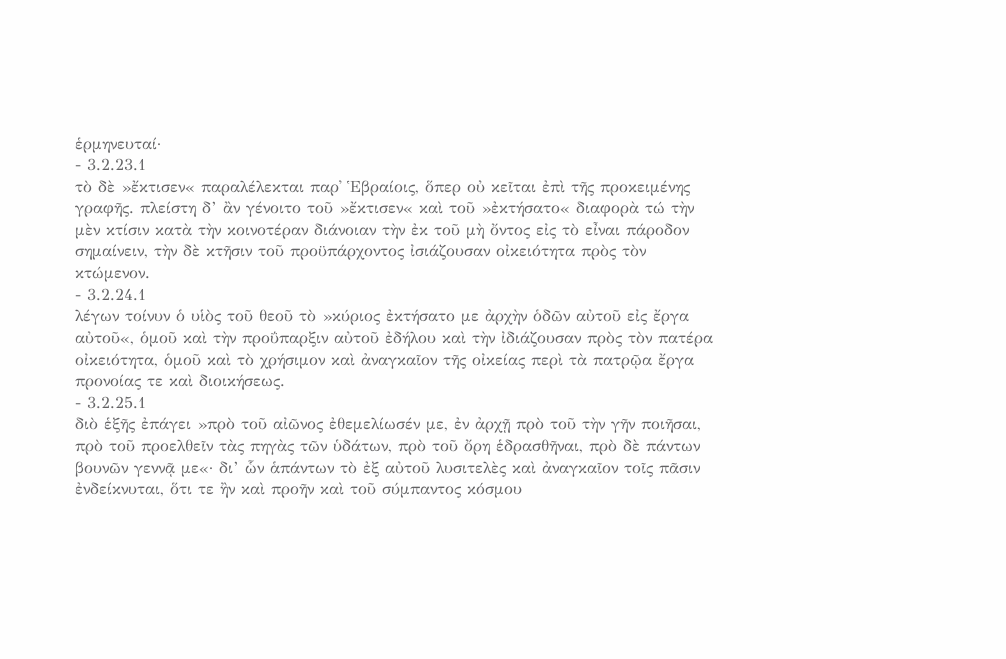ἑρμηνευταί·
- 3.2.23.1
τὸ δὲ »ἔκτισεν« παραλέλεκται παρ᾿ Ἑβραίοις, ὅπερ οὐ κεῖται ἐπὶ τῆς προκειμένης γραφῆς. πλείστη δ’ ἂν γένοιτο τοῦ »ἔκτισεν« καὶ τοῦ »ἐκτήσατο« διαφορὰ τώ τὴν μὲν κτίσιν κατὰ τὴν κοινοτέραν διάνοιαν τὴν ἐκ τοῦ μὴ ὄντος εἰς τὸ εἶναι πάροδον σημαίνειν, τὴν δὲ κτῆσιν τοῦ προϋπάρχοντος ἰσιάζουσαν οἰκειότητα πρὸς τὸν κτώμενον.
- 3.2.24.1
λέγων τοίνυν ὁ υἱὸς τοῦ θεοῦ τὸ »κύριος ἐκτήσατο με ἀρχὴν ὁδῶν αὐτοῦ εἰς ἔργα αὐτοῦ«, ὁμοῦ καὶ τὴν προΰπαρξιν αὐτοῦ ἐδήλου καὶ τὴν ἰδιάζουσαν πρὸς τὸν πατέρα οἰκειότητα, ὁμοῦ καὶ τὸ χρήσιμον καὶ ἀναγκαῖον τῆς οἰκείας περὶ τὰ πατρῷα ἔργα προνοίας τε καὶ διοικήσεως.
- 3.2.25.1
διὸ ἑξῆς ἐπάγει »πρὸ τοῦ αἰῶνος ἐθεμελίωσέν με, ἐν ἀρχῇ πρὸ τοῦ τὴν γῆν ποιῆσαι, πρὸ τοῦ προελθεῖν τὰς πηγὰς τῶν ὑδάτων, πρὸ τοῦ ὄρη ἑδρασθῆναι, πρὸ δὲ πάντων βουνῶν γεννᾷ με«· δι’ ὧν ἁπάντων τὸ ἐξ αὐτοῦ λυσιτελὲς καὶ ἀναγκαῖον τοῖς πᾶσιν ἐνδείκνυται, ὅτι τε ἢν καὶ προῆν καὶ τοῦ σύμπαντος κόσμου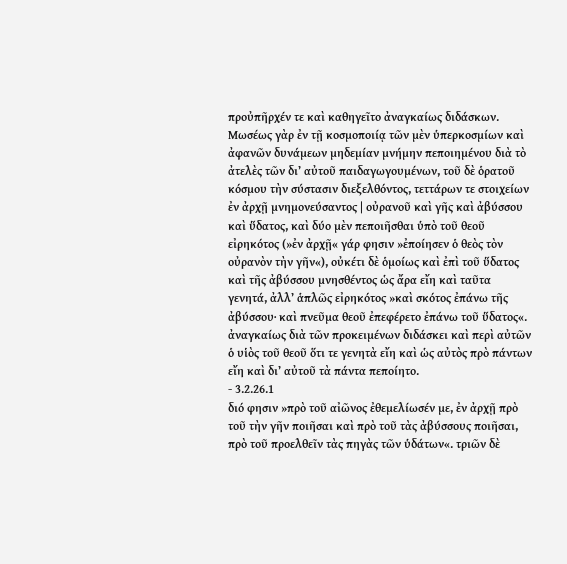προὐπῆρχέν τε καὶ καθηγεῖτο ἀναγκαίως διδάσκων. Μωσέως γὰρ ἐν τῇ κοσμοποιίᾳ τῶν μὲν ὑπερκοσμίων καὶ ἀφανῶν δυνάμεων μηδεμίαν μνήμην πεποιημένου διὰ τὸ ἀτελὲς τῶν δι’ αὐτοῦ παιδαγωγουμένων, τοῦ δὲ ὁρατοῦ κόσμου τὴν σύστασιν διεξελθόντος, τεττάρων τε στοιχείων ἐν ἀρχῇ μνημονεύσαντος | οὐρανοῦ καὶ γῆς καὶ ἀβύσσου καὶ ὕδατος, καὶ δύο μὲν πεποιῆσθαι ὑπὸ τοῦ θεοῦ εἰρηκότος (»ἐν ἀρχῇ« γάρ φησιν »ἐποίησεν ὁ θεὸς τὸν οὐρανὸν τὴν γῆν«), οὐκέτι δὲ ὁμοίως καὶ ἐπὶ τοῦ ὕδατος καὶ τῆς ἀβύσσου μνησθέντος ὡς ἄρα εἴη καὶ ταῦτα γενητά, ἀλλ’ ἁπλῶς εἰρηκότος »καὶ σκότος ἐπάνω τῆς ἀβύσσου· καὶ πνεῦμα θεοῦ ἐπεφέρετο ἐπάνω τοῦ ὕδατος«. ἀναγκαίως διὰ τῶν προκειμένων διδάσκει καὶ περὶ αὐτῶν ὁ υἱὸς τοῦ θεοῦ ὅτι τε γενητὰ εἴη καὶ ὡς αὐτὸς πρὸ πάντων εἴη καὶ δι’ αὐτοῦ τὰ πάντα πεποίητο.
- 3.2.26.1
διό φησιν »πρὸ τοῦ αἰῶνος ἐθεμελίωσέν με, ἐν ἀρχῇ πρὸ τοῦ τὴν γῆν ποιῆσαι καὶ πρὸ τοῦ τὰς ἀβύσσους ποιῆσαι, πρὸ τοῦ προελθεῖν τὰς πηγὰς τῶν ὑδάτων«. τριῶν δὲ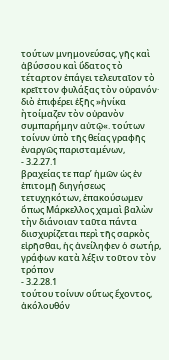τούτων μνημονεύσας, γῆς καὶ ἀβύσσου καὶ ὕδατος τὸ τέταρτον ἐπάγει τελευταῖον τὸ κρεῖττον φυλάξας τὸν οὐρανόν· διὸ ἐπιφέρει ἑξῆς »ἡνίκα ὴτοίμαζεν τὸν οὐρανὸν συμπαρήμην αὐτῷ«. τούτων τοίνυν ὑπὸ τῆς θείας γραφῆς ἐναργῶς παρισταμένων,
- 3.2.27.1
βραχείας τε παρ’ ἡμῶν ὡς ἐν ἐπιτομῇ διηγήσεως τετυχηκότων, ἐπακούσωμεν ὅπως Μάρκελλος χαμαὶ βαλὼν τὴν διάνοιαν ταῦτα πάντα διισχυρίζεται περὶ τῆς σαρκὸς εἰρῆσθαι, ἡς ἀνείληφεν ὁ σωτήρ, γράφων κατὰ λέξιν τοῦτον τὸν τρόπον
- 3.2.28.1
τούτου τοίνυν οὕτως ἔχοντος, ἀκόλουθόν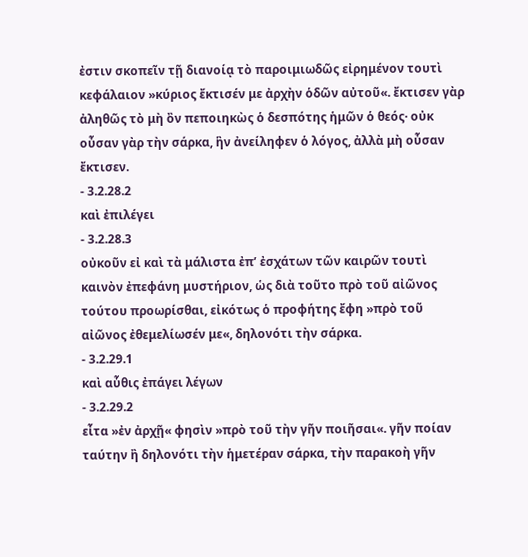ἐστιν σκοπεῖν τῇ διανοίᾳ τὸ παροιμιωδῶς εἰρημένον τουτὶ κεφάλαιον »κύριος ἔκτισέν με ἀρχὴν ὁδῶν αὐτοῦ«. ἔκτισεν γὰρ ἀληθῶς τὸ μὴ ὂν πεποιηκὼς ὁ δεσπότης ἡμῶν ὁ θεός· οὐκ οὖσαν γὰρ τὴν σάρκα, ἣν ἀνείληφεν ὁ λόγος, ἀλλὰ μὴ οὖσαν ἔκτισεν.
- 3.2.28.2
καὶ ἐπιλέγει
- 3.2.28.3
οὐκοῦν εἰ καὶ τὰ μάλιστα ἐπ’ ἐσχάτων τῶν καιρῶν τουτὶ καινὸν ἐπεφάνη μυστήριον, ὡς διὰ τοῦτο πρὸ τοῦ αἰῶνος τούτου προωρίσθαι, εἰκότως ὁ προφήτης ἔφη »πρὸ τοῦ αἰῶνος ἐθεμελίωσέν με«, δηλονότι τὴν σάρκα.
- 3.2.29.1
καὶ αὗθις ἐπάγει λέγων
- 3.2.29.2
εἶτα »ἐν ἀρχῇ« φησὶν »πρὸ τοῦ τὴν γῆν ποιῆσαι«. γῆν ποίαν ταύτην ἢ δηλονότι τὴν ἡμετέραν σάρκα, τὴν παρακοὴ γῆν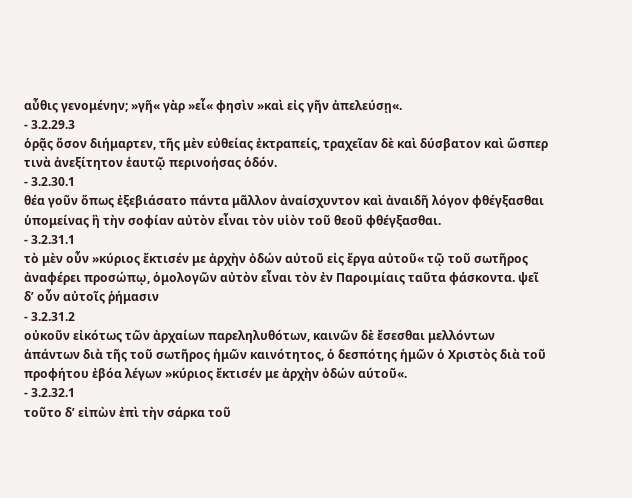αὖθις γενομένην; »γῆ« γὰρ »εἷ« φησὶν »καὶ εἰς γῆν ἀπελεύσῃ«.
- 3.2.29.3
ὁρᾷς ὅσον διήμαρτεν, τῆς μὲν εὐθείας ἐκτραπείς, τραχεῖαν δὲ καὶ δύσβατον καὶ ὥσπερ τινὰ ἀνεξίτητον ἑαυτῷ περινοήσας ὁδόν.
- 3.2.30.1
θέα γοῦν ὅπως ἐξεβιάσατο πάντα μᾶλλον ἀναίσχυντον καὶ ἀναιδῆ λόγον φθέγξασθαι ὑπομείνας ἢ τὴν σοφίαν αὐτὸν εἶναι τὸν υἱὸν τοῦ θεοῦ φθέγξασθαι.
- 3.2.31.1
τὸ μὲν οὖν »κύριος ἔκτισέν με ἀρχὴν ὀδών αὐτοῦ εἰς ἔργα αὐτοῦ« τῷ τοῦ σωτῆρος ἀναφέρει προσώπῳ, ὁμολογῶν αὐτὸν εἶναι τὸν ἐν Παροιμίαις ταῦτα φάσκοντα. ψεῖ δ’ οὖν αὐτοῖς ῥήμασιν
- 3.2.31.2
οὐκοῦν εἰκότως τῶν ἀρχαίων παρεληλυθότων, καινῶν δὲ ἔσεσθαι μελλόντων ἁπάντων διὰ τῆς τοῦ σωτῆρος ἡμῶν καινότητος, ὁ δεσπότης ἡμῶν ὁ Χριστὸς διὰ τοῦ προφήτου ἐβόα λέγων »κύριος ἔκτισέν με ἀρχὴν ὀδών αύτοῦ«.
- 3.2.32.1
τοῦτο δ’ εἰπὼν ἐπὶ τὴν σάρκα τοῦ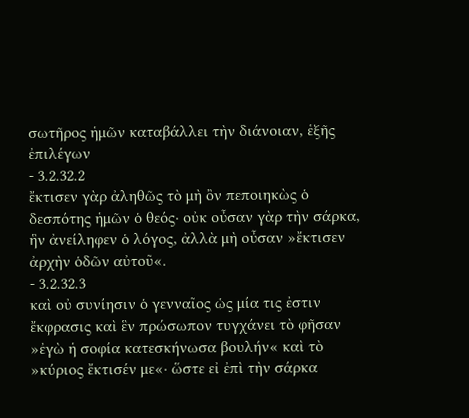σωτῆρος ἡμῶν καταβάλλει τὴν διάνοιαν, ἑξῆς ἐπιλέγων
- 3.2.32.2
ἔκτισεν γὰρ ἀληθῶς τὸ μὴ ὂν πεποιηκὼς ὁ δεσπότης ἡμῶν ὁ θεός· οὐκ οὖσαν γὰρ τὴν σάρκα, ἣν ἀνείληφεν ὁ λόγος, ἀλλὰ μὴ οὖσαν »ἔκτισεν ἀρχὴν ὁδῶν αὐτοῦ«.
- 3.2.32.3
καὶ οὐ συνίησιν ὁ γενναῖος ὡς μία τις ἐστιν ἔκφρασις καὶ ἓν πρώσωπον τυγχάνει τὸ φῆσαν »ἐγὼ ἡ σοφία κατεσκήνωσα βουλήν« καὶ τὸ »κύριος ἔκτισέν με«· ὥστε εἰ ἐπὶ τὴν σάρκα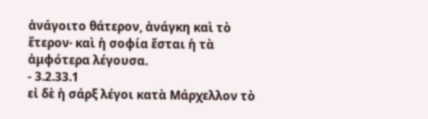ἀνάγοιτο θάτερον, ἀνάγκη καὶ τὸ ἕτερον· καὶ ἡ σοφία ἔσται ἡ τὰ ἀμφότερα λέγουσα.
- 3.2.33.1
εἰ δὲ ἡ σάρξ λέγοι κατὰ Μάρχελλον τὸ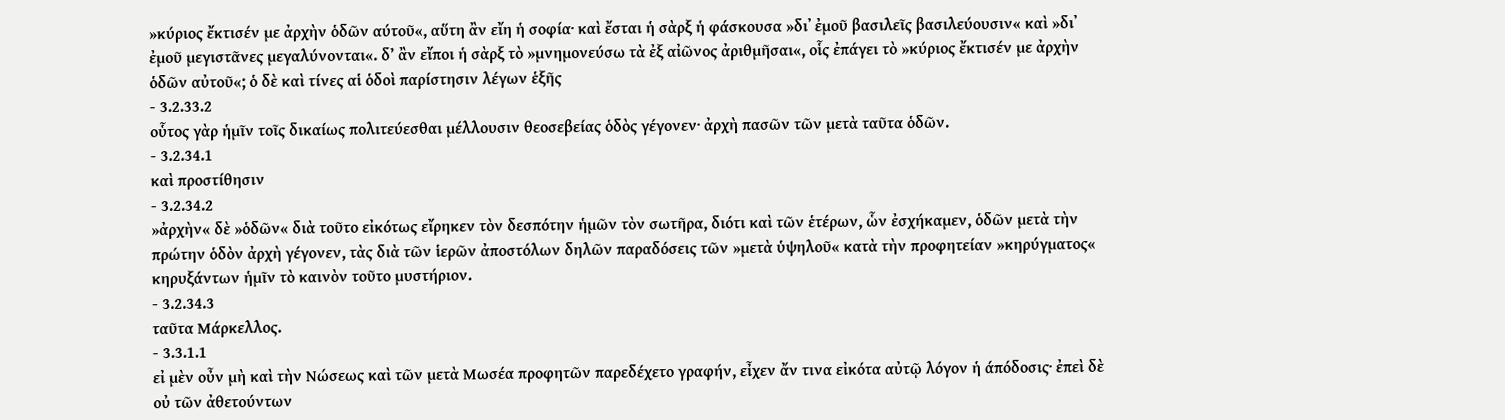»κύριος ἔκτισέν με ἀρχὴν ὁδῶν αύτοῦ«, αὕτη ἂν εἴη ἡ σοφία· καὶ ἔσται ἡ σὰρξ ἡ φάσκουσα »δι᾿ ἐμοῦ βασιλεῖς βασιλεύουσιν« καὶ »δι᾿ ἐμοῦ μεγιστᾶνες μεγαλύνονται«. δ’ ἂν εἴποι ἡ σὰρξ τὸ »μνημονεύσω τὰ ἐξ αἰῶνος ἀριθμῆσαι«, οἷς ἐπάγει τὸ »κύριος ἔκτισέν με ἀρχὴν ὁδῶν αὐτοῦ«; ὁ δὲ καὶ τίνες αἱ ὁδοὶ παρίστησιν λέγων ἑξῆς
- 3.2.33.2
οὗτος γὰρ ἡμῖν τοῖς δικαίως πολιτεύεσθαι μέλλουσιν θεοσεβείας ὁδὸς γέγονεν· ἀρχὴ πασῶν τῶν μετὰ ταῦτα ὁδῶν.
- 3.2.34.1
καὶ προστίθησιν
- 3.2.34.2
»ἀρχὴν« δὲ »ὁδῶν« διὰ τοῦτο εἰκότως εἴρηκεν τὸν δεσπότην ἡμῶν τὸν σωτῆρα, διότι καὶ τῶν ἑτέρων, ὧν ἐσχήκαμεν, ὁδῶν μετὰ τὴν πρώτην ὁδὸν ἀρχὴ γέγονεν, τὰς διὰ τῶν ἱερῶν ἀποστόλων δηλῶν παραδόσεις τῶν »μετὰ ὑψηλοῦ« κατὰ τὴν προφητείαν »κηρύγματος« κηρυξάντων ἡμῖν τὸ καινὸν τοῦτο μυστήριον.
- 3.2.34.3
ταῦτα Μάρκελλος.
- 3.3.1.1
εἰ μὲν οὖν μὴ καὶ τὴν Νώσεως καὶ τῶν μετὰ Μωσέα προφητῶν παρεδέχετο γραφήν, εἶχεν ἄν τινα εἰκότα αὐτῷ λόγον ἡ άπόδοσις· ἐπεὶ δὲ οὐ τῶν ἀθετούντων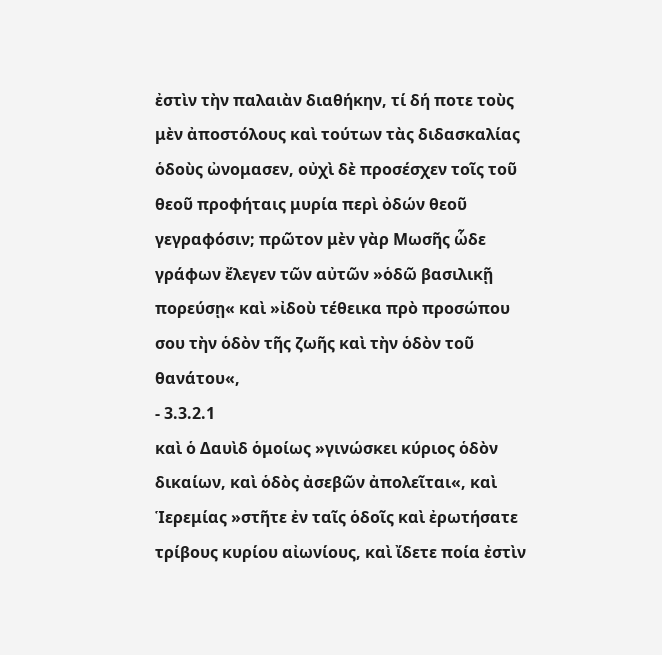ἐστὶν τὴν παλαιὰν διαθήκην, τί δή ποτε τοὺς μὲν ἀποστόλους καὶ τούτων τὰς διδασκαλίας ὁδοὺς ὠνομασεν, οὐχὶ δὲ προσέσχεν τοῖς τοῦ θεοῦ προφήταις μυρία περὶ ὀδών θεοῦ γεγραφόσιν; πρῶτον μὲν γὰρ Μωσῆς ὧδε γράφων ἔλεγεν τῶν αὐτῶν »ὁδῶ βασιλικῇ πορεύσῃ« καὶ »ἰδοὺ τέθεικα πρὸ προσώπου σου τὴν ὁδὸν τῆς ζωῆς καὶ τὴν ὁδὸν τοῦ θανάτου«,
- 3.3.2.1
καὶ ὁ Δαυὶδ ὁμοίως »γινώσκει κύριος ὁδὸν δικαίων, καὶ ὁδὸς ἀσεβῶν ἀπολεῖται«, καὶ Ἱερεμίας »στῆτε ἐν ταῖς ὁδοῖς καὶ ἐρωτήσατε τρίβους κυρίου αἰωνίους, καὶ ἴδετε ποία ἐστὶν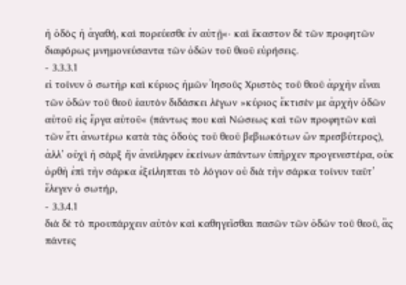ἡ ὁδὸς ἡ ἀγαθή, καὶ πορεύεσθε ἐν αὐτῇ«· καὶ ἕκαστον δὲ τῶν προφητῶν διαφόρως μνημονεύσαντα τῶν ὀδών τοῦ θεοῦ εὑρήσεις.
- 3.3.3.1
εἰ τοίνυν ὁ σωτὴρ καὶ κύριος ἡμῶν Ἰησοῦς Χριστὸς τοῦ θεοῦ ἀρχὴν εἶναι τῶν ὀδών τοῦ θεοῦ ἑαυτὸν διδάσκει λέγων »κύριος ἔκτισέν με ἀρχὴν ὁδῶν αὐτοῦ εἰς ἔργα αὐτοῦ« (πάντως που καὶ Νώσεως καὶ τῶν προφητῶν καὶ τῶν ἔτι ἀνωτέρω κατὰ τὰς ὁδοὺς τοῦ θεοῦ βεβιωκότων ὢν πρεσβύτερος), ἀλλ’ οὐχὶ ἡ σὰρξ ἣν ἀνείληφεν ἐκείνων ἁπάντων ὑπῆρχεν προγενεστέρα, οὐκ ὀρθὴ ἐπὶ τὴν σάρκα ἐξείληπται τὸ λόγιον οὐ διὰ τὴν σάρκα τοίνυν ταῦτ’ ἔλεγεν ὁ σωτήρ,
- 3.3.4.1
διὰ δὲ τὸ προυπάρχειν αὐτὸν καὶ καθηγεῖσθαι πασῶν τῶν ὀδών τοῦ θεοῦ, ἃς πάντες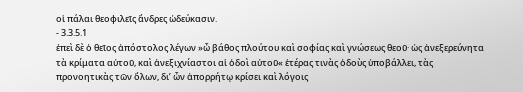οἱ πάλαι θεοφιλεῖς ἄνδρες ὡδεύκασιν.
- 3.3.5.1
ἐπεὶ δὲ ὁ θεῖος ἀπόστολος λέγων »ὦ βάθος πλούτου καὶ σοφίας καὶ γνώσεως θεοῦ· ὡς ἀνεξερεύνητα τὰ κρίματα αὐτοῦ, καὶ ἀνεξιχνίαστοι αἱ ὁδοὶ αὐτοῦ« ἑτέρας τινὰς ὁδοὺς ὑποβάλλει, τὰς προνοητικὰς τῶν ὅλων, δι’ ὦν ἀπορρήτῳ κρίσει καὶ λόγοις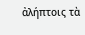ἀλήπτοις τὰ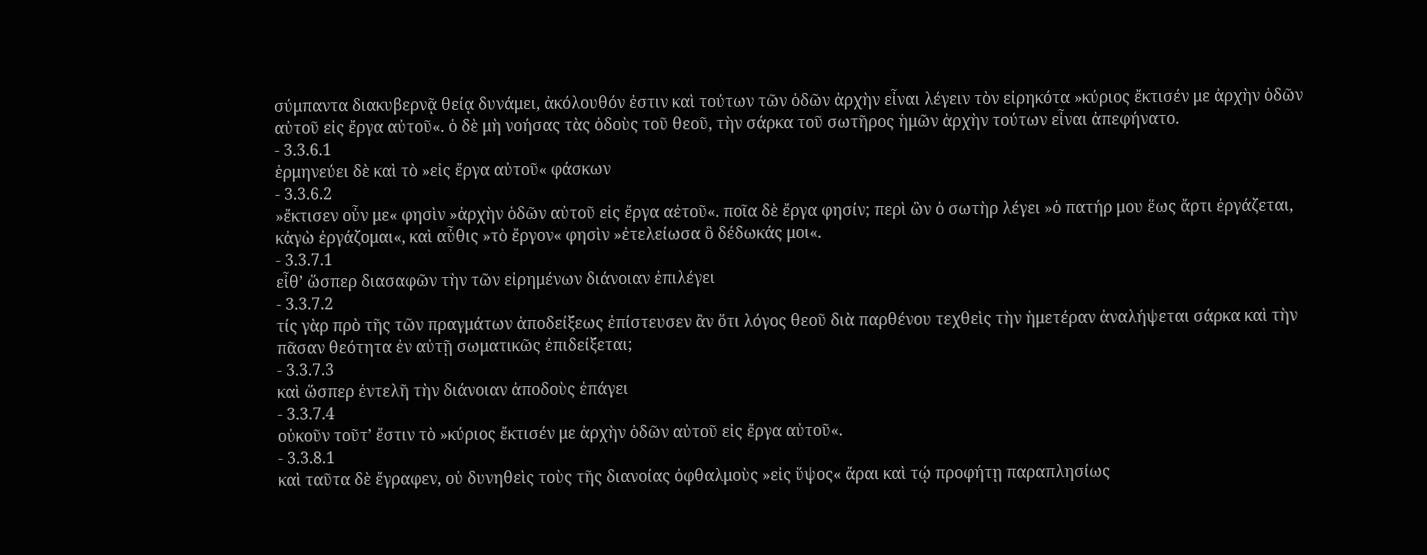σύμπαντα διακυβερνᾷ θείᾳ δυνάμει, ἀκόλουθόν ἐστιν καὶ τούτων τῶν ὁδῶν ἀρχὴν εἶναι λέγειν τὸν εἰρηκότα »κύριος ἔκτισέν με ἀρχὴν ὁδῶν αὐτοῦ εἰς ἔργα αὐτοῦ«. ὁ δὲ μὴ νοήσας τὰς ὁδοὺς τοῦ θεοῦ, τὴν σάρκα τοῦ σωτῆρος ἡμῶν ἀρχὴν τούτων εἶναι ἀπεφήνατο.
- 3.3.6.1
ἑρμηνεύει δὲ καὶ τὸ »εἰς ἔργα αὐτοῦ« φάσκων
- 3.3.6.2
»ἔκτισεν οὖν με« φησὶν »ἀρχὴν ὁδῶν αὐτοῦ εἰς ἔργα αἐτοῦ«. ποῖα δὲ ἔργα φησίν; περὶ ὣν ὁ σωτὴρ λέγει »ὁ πατήρ μου ἕως ἄρτι ἐργάζεται, κἀγὼ ἐργάζομαι«, καὶ αὖθις »τὸ ἔργον« φησὶν »ἐτελείωσα ὃ δέδωκάς μοι«.
- 3.3.7.1
εἶθ’ ὥσπερ διασαφῶν τὴν τῶν εἰρημένων διάνοιαν ἐπιλέγει
- 3.3.7.2
τίς γὰρ πρὸ τῆς τῶν πραγμάτων ἀποδείξεως ἐπίστευσεν ἂν ὅτι λόγος θεοῦ διὰ παρθένου τεχθεὶς τὴν ἡμετέραν ἀναλήψεται σάρκα καὶ τὴν πᾶσαν θεότητα ἐν αὐτῇ σωματικῶς ἐπιδείξεται;
- 3.3.7.3
καὶ ὥσπερ ἐντελῆ τὴν διάνοιαν ἀποδοὺς ἐπάγει
- 3.3.7.4
οὐκοῦν τοῦτ’ ἔστιν τὸ »κύριος ἔκτισέν με ἀρχὴν ὁδῶν αὐτοῦ εἰς ἔργα αὐτοῦ«.
- 3.3.8.1
καὶ ταῦτα δὲ ἔγραφεν, οὐ δυνηθεὶς τοὺς τῆς διανοίας ὀφθαλμοὺς »εἰς ὕψος« ἄραι καὶ τῴ προφήτῃ παραπλησίως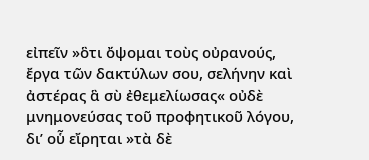εἰπεῖν »ὃτι ὄψομαι τοὺς οὐρανούς, ἔργα τῶν δακτύλων σου, σελήνην καὶ ἀστέρας ἃ σὺ ἐθεμελίωσας« οὐδὲ μνημονεύσας τοῦ προφητικοῦ λόγου, δι’ οὗ εἴρηται »τὰ δὲ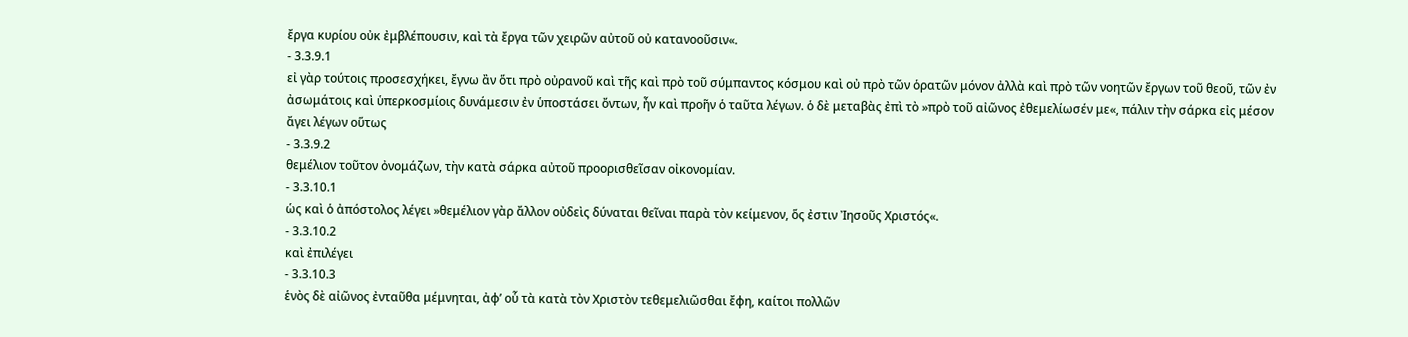ἔργα κυρίου οὐκ ἐμβλέπουσιν, καὶ τὰ ἔργα τῶν χειρῶν αὐτοῦ οὐ κατανοοῦσιν«.
- 3.3.9.1
εἰ γὰρ τούτοις προσεσχήκει, ἔγνω ἂν ὅτι πρὸ οὐρανοῦ καὶ τῆς καὶ πρὸ τοῦ σύμπαντος κόσμου καὶ οὐ πρὸ τῶν ὁρατῶν μόνον ἀλλὰ καὶ πρὸ τῶν νοητῶν ἔργων τοῦ θεοῦ, τῶν ἐν ἀσωμάτοις καὶ ὑπερκοσμίοις δυνάμεσιν ἐν ὑποστάσει ὄντων, ἦν καὶ προῆν ὁ ταῦτα λέγων. ὁ δὲ μεταβὰς ἐπὶ τὸ »πρὸ τοῦ αἰῶνος ἐθεμελίωσέν με«, πάλιν τὴν σάρκα εἰς μέσον ἄγει λέγων οὕτως
- 3.3.9.2
θεμέλιον τοῦτον ὀνομάζων, τὴν κατὰ σάρκα αὐτοῦ προορισθεῖσαν οἰκονομίαν.
- 3.3.10.1
ὡς καὶ ὁ ἀπόστολος λέγει »θεμέλιον γὰρ ἄλλον οὐδεὶς δύναται θεῖναι παρὰ τὸν κείμενον, ὅς ἐστιν Ἰησοῦς Χριστός«.
- 3.3.10.2
καὶ ἐπιλέγει
- 3.3.10.3
ἑνὸς δὲ αἰῶνος ἐνταῦθα μέμνηται, ἀφ’ οὗ τὰ κατὰ τὸν Χριστὸν τεθεμελιῶσθαι ἔφη, καίτοι πολλῶν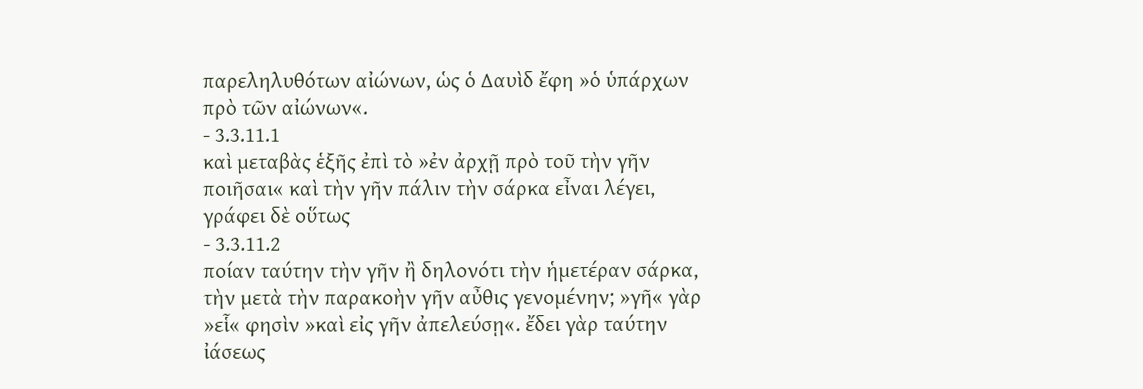παρεληλυθότων αἰώνων, ὡς ὁ Δαυὶδ ἔφη »ὁ ὑπάρχων πρὸ τῶν αἰώνων«.
- 3.3.11.1
καὶ μεταβὰς ἑξῆς ἐπὶ τὸ »ἐν ἀρχῇ πρὸ τοῦ τὴν γῆν ποιῆσαι« καὶ τὴν γῆν πάλιν τὴν σάρκα εἶναι λέγει, γράφει δὲ οὕτως
- 3.3.11.2
ποίαν ταύτην τὴν γῆν ἢ δηλονότι τὴν ἡμετέραν σάρκα, τὴν μετὰ τὴν παρακοὴν γῆν αὖθις γενομένην; »γῆ« γὰρ »εἷ« φησὶν »καὶ εἰς γῆν ἀπελεύσῃ«. ἔδει γὰρ ταύτην ἰάσεως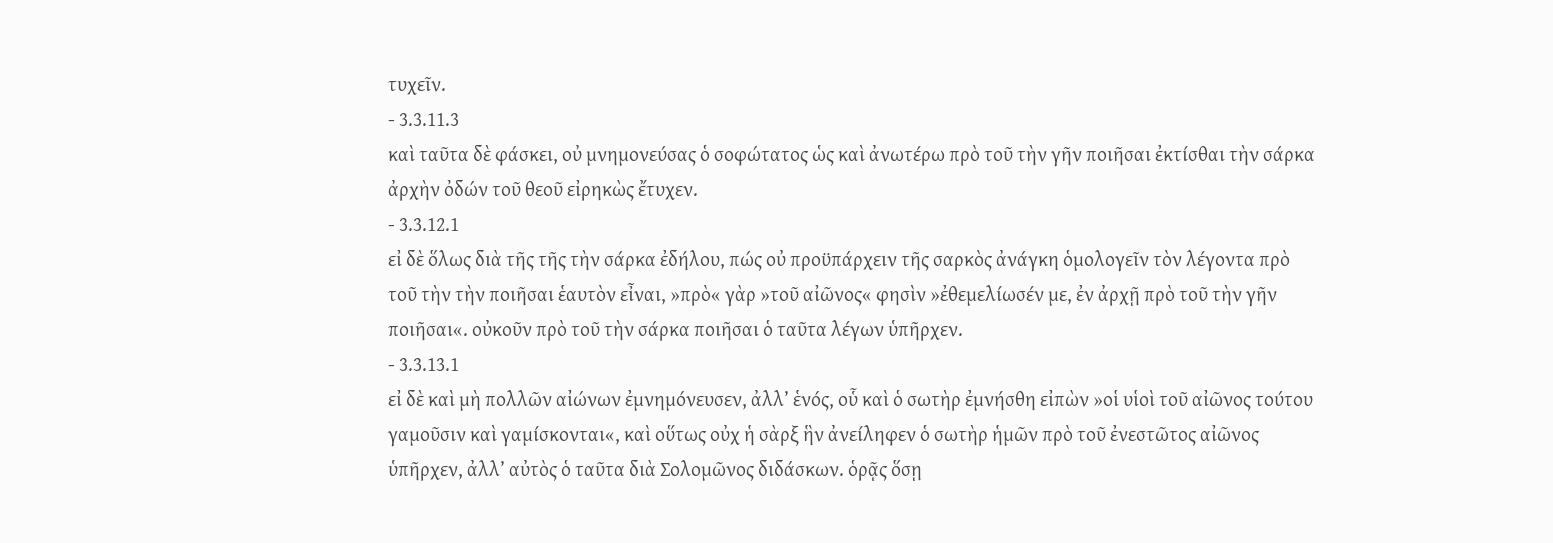τυχεῖν.
- 3.3.11.3
καὶ ταῦτα δὲ φάσκει, οὐ μνημονεύσας ὁ σοφώτατος ὡς καὶ ἀνωτέρω πρὸ τοῦ τὴν γῆν ποιῆσαι ἐκτίσθαι τὴν σάρκα ἀρχὴν ὀδών τοῦ θεοῦ εἰρηκὼς ἔτυχεν.
- 3.3.12.1
εἰ δὲ ὅλως διὰ τῆς τῆς τὴν σάρκα ἐδήλου, πώς οὐ προϋπάρχειν τῆς σαρκὸς ἀνάγκη ὁμολογεῖν τὸν λέγοντα πρὸ τοῦ τὴν τὴν ποιῆσαι ἑαυτὸν εἶναι, »πρὸ« γὰρ »τοῦ αἰῶνος« φησὶν »ἐθεμελίωσέν με, ἐν ἀρχῇ πρὸ τοῦ τὴν γῆν ποιῆσαι«. οὐκοῦν πρὸ τοῦ τὴν σάρκα ποιῆσαι ὁ ταῦτα λέγων ὑπῆρχεν.
- 3.3.13.1
εἰ δὲ καὶ μὴ πολλῶν αἰώνων ἐμνημόνευσεν, ἀλλ’ ἑνός, οὗ καὶ ὁ σωτὴρ ἐμνήσθη εἰπὼν »οἱ υἱοὶ τοῦ αἰῶνος τούτου γαμοῦσιν καὶ γαμίσκονται«, καὶ οὕτως οὐχ ἡ σὰρξ ἣν ἀνείληφεν ὁ σωτὴρ ἡμῶν πρὸ τοῦ ἐνεστῶτος αἰῶνος ὑπῆρχεν, ἀλλ’ αὐτὸς ὁ ταῦτα διὰ Σολομῶνος διδάσκων. ὁρᾷς ὅσῃ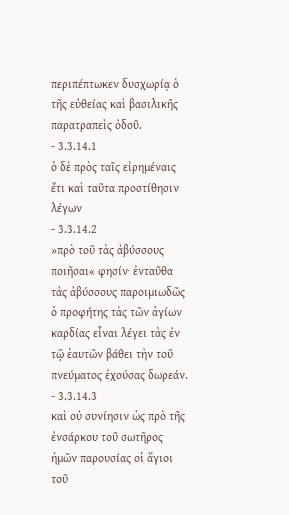περιπέπτωκεν δυσχωρίᾳ ὁ τῆς εὐθείας καὶ βασιλικῆς παρατραπεὶς ὀδοῦ.
- 3.3.14.1
ὁ δὲ πρὸς ταῖς εἰρημέναις ἔτι καὶ ταῦτα προστίθησιν λέγων
- 3.3.14.2
»πρὸ τοῦ τὰς ἀβύσσους ποιῆσαι« φησίν· ἐνταῦθα τἀς ἀβύσσους παροιμιωδῶς ὁ προφήτης τὰς τῶν ἁγίων καρδίας εἶναι λέγει τὰς ἐν τῷ ἑαυτῶν βάθει τὴν τοῦ πνεύματος ἐχούσας δωρεάν.
- 3.3.14.3
καὶ οὐ συνίησιν ὡς πρὸ τῆς ἐνσάρκου τοῦ σωτῆρος ἡμῶν παρουσίας οἱ ἅγιοι τοῦ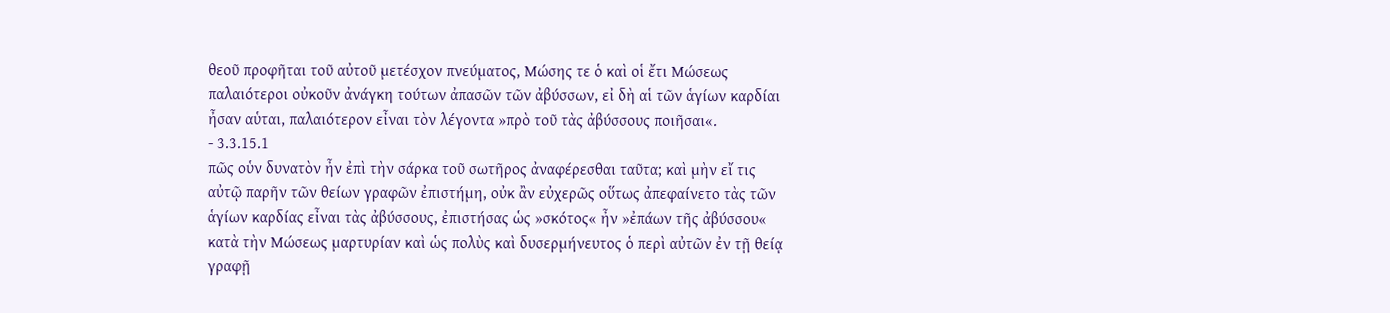θεοῦ προφῆται τοῦ αὐτοῦ μετέσχον πνεύματος, Μώσης τε ὁ καὶ οἱ ἔτι Μώσεως παλαιότεροι οὐκοῦν ἀνάγκη τούτων ἀπασῶν τῶν ἀβύσσων, εἰ δὴ αἱ τῶν ἁγίων καρδίαι ἦσαν αὑται, παλαιότερον εἶναι τὸν λέγοντα »πρὸ τοῦ τὰς ἀβύσσους ποιῆσαι«.
- 3.3.15.1
πῶς οὑν δυνατὸν ἦν ἐπὶ τὴν σάρκα τοῦ σωτῆρος ἀναφέρεσθαι ταῦτα; καὶ μὴν εἴ τις αὐτῷ παρῆν τῶν θείων γραφῶν ἐπιστήμη, οὐκ ἂν εὐχερῶς οὕτως ἀπεφαίνετο τὰς τῶν ἁγίων καρδίας εἶναι τὰς ἀβύσσους, ἐπιστήσας ὡς »σκότος« ἦν »ἐπάων τῆς ἀβύσσου« κατὰ τὴν Μώσεως μαρτυρίαν καὶ ὡς πολὺς καὶ δυσερμήνευτος ὁ περὶ αὐτῶν ἐν τῇ θείᾳ γραφῇ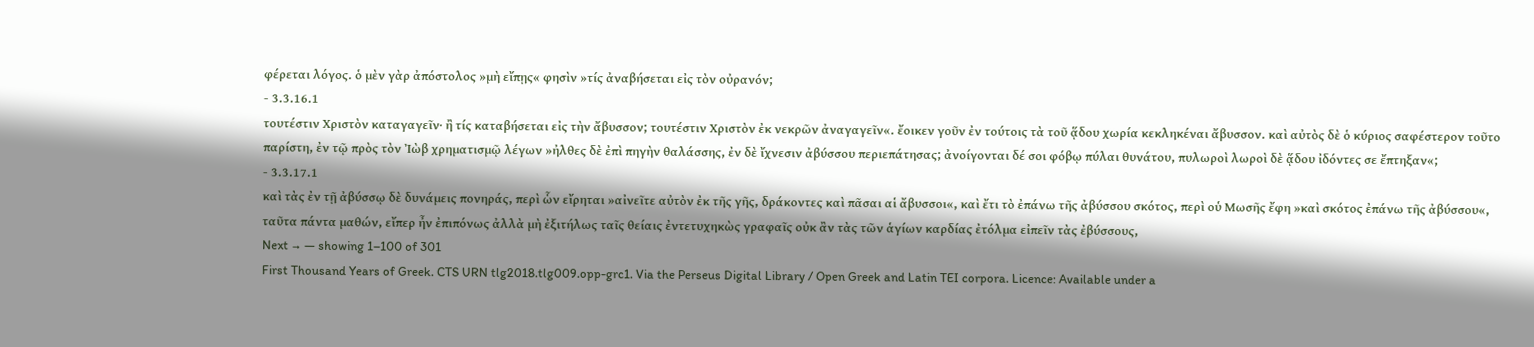φέρεται λόγος. ὁ μὲν γὰρ ἀπόστολος »μὴ εἴπῃς« φησὶν »τίς ἀναβήσεται εἰς τὸν οὐρανόν;
- 3.3.16.1
τουτέστιν Χριστὸν καταγαγεῖν· ἢ τίς καταβήσεται εἰς τὴν ἄβυσσον; τουτέστιν Χριστὸν ἐκ νεκρῶν ἀναγαγεῖν«. ἔοικεν γοῦν ἐν τούτοις τὰ τοῦ ᾅδου χωρία κεκληκέναι ἄβυσσον. καὶ αὐτὸς δὲ ὁ κύριος σαφέστερον τοῦτο παρίστη, ἐν τῷ πρὸς τὸν Ἰὼβ χρηματισμῷ λέγων »ἠλθες δὲ ἐπὶ πηγὴν θαλάσσης, ἐν δὲ ἴχνεσιν ἀβύσσου περιεπάτησας; ἀνοίγονται δέ σοι φόβῳ πύλαι θυνάτου, πυλωροὶ λωροὶ δὲ ᾅδου ἰδόντες σε ἔπτηξαν«;
- 3.3.17.1
καὶ τὰς ἐν τῇ ἀβύσσῳ δὲ δυνάμεις πονηράς, περὶ ὧν εἴρηται »αἰνεῖτε αὐτὸν ἐκ τῆς γῆς, δράκοντες καὶ πᾶσαι αἱ ἄβυσσοι«, καὶ ἔτι τὸ ἐπάνω τῆς ἀβύσσου σκότος, περὶ οὑ Μωσῆς ἔφη »καὶ σκότος ἐπάνω τῆς ἀβύσσου«, ταῦτα πάντα μαθών, εἴπερ ἦν ἐπιπόνως ἀλλὰ μὴ ἐξιτήλως ταῖς θείαις ἐντετυχηκὼς γραφαῖς οὐκ ἂν τὰς τῶν ἁγίων καρδίας ἐτόλμα εἰπεῖν τὰς ἐβύσσους,
Next → — showing 1–100 of 301
First Thousand Years of Greek. CTS URN tlg2018.tlg009.opp-grc1. Via the Perseus Digital Library / Open Greek and Latin TEI corpora. Licence: Available under a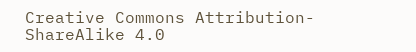Creative Commons Attribution-ShareAlike 4.0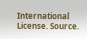International License. Source.